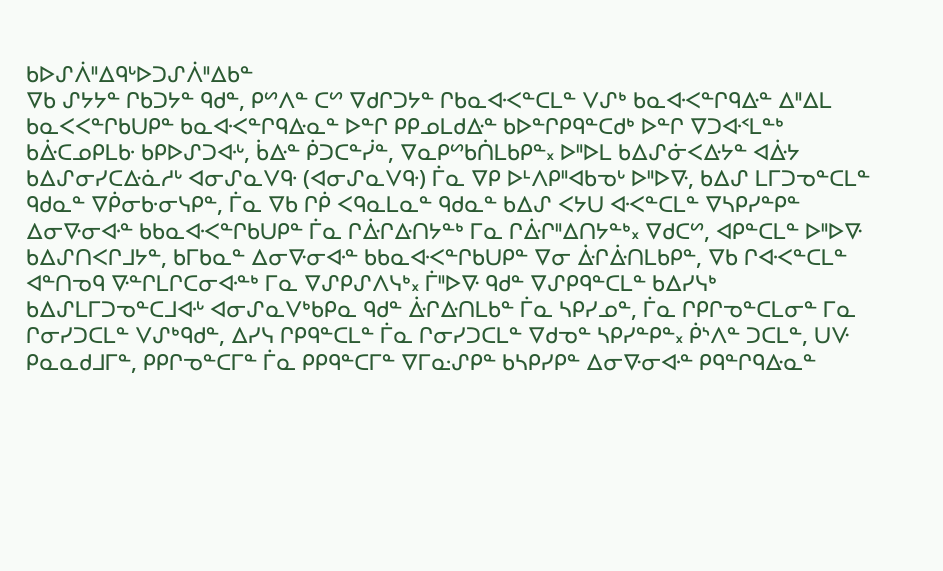ᑲᐅᔑᐲᐦᐃᑫᒡᐅᑐᔑᐲᐦᐃᑲᓐ
ᐁᑲ ᔑᔭᔭᓐ ᒋᑲᑐᔭᓐ ᑫᑯᓐ, ᑭᔥᐱᓐ ᑕᔥ ᐁᑯᒋᑐᔭᓐ ᒋᑲᓇᐘᐸᓐᑕᒪᓐ ᐯᔑᒃ ᑲᓇᐘᐸᓐᒋᑫᐏᓐ ᐃᐦᐃᒪ ᑲᓇᐸᐸᓐᒋᑲᑌᑭᓐ ᑲᓇᐘᐸᓐᒋᑫᐏᓇᓐ ᐅᓐᒋ ᑭᑭᓄᒪᑯᐏᓐ ᑲᐅᓐᒋᑭᑫᓐᑕᑯᒃ ᐅᓐᒋ ᐁᑐᐘᑉᒪᓐᒃ ᑲᐑᑕᓄᑭᒪᑿ ᑲᑭᐅᔑᑐᐘᒡ, ᑳᐏᓐ ᑮᑐᑕᓐᓰᓐ, ᐁᓇᑭᔥᑲᑏᒪᑲᑭᓐ᙮ ᐅᐦᐅᒪ ᑲᐃᔑᓃᐸᐏᔭᓐ ᐊᐑᔭ ᑲᐃᔑᓂᓯᑕᐏᓈᓱᒡ ᐊᓂᔑᓇᐯᑵ (ᐊᓂᔑᓇᐯᑵ) ᒦᓇ ᐁᑭ ᐅᒻᐱᑭᐦᐊᑲᓀᒡ ᐅᐦᐅᐍ, ᑲᐃᔑ ᒪᒥᑐᓀᓐᑕᒪᓐ ᑫᑯᓇᓐ ᐁᑮᓂᑿᓂᓭᑭᓐ, ᒦᓇ ᐁᑲ ᒋᑮ ᐸᑫᓇᒪᓇᓐ ᑫᑯᓇᓐ ᑲᐃᔑ ᐸᔭᑌ ᐘᐸᓐᑕᒪᓐ ᐁᓴᑭᓯᓐᑭᓐ ᐃᓂᐍᓂᐘᓐ ᑲᑲᓇᐘᐸᓐᒋᑲᑌᑭᓐ ᒦᓇ ᒋᐑᒋᐏᑎᔭᓐᒃ ᒥᓇ ᒋᐑᒋᐦᐃᑎᔭᓐᒃ᙮ ᐁᑯᑕᔥ, ᐊᑭᓐᑕᒪᓐ ᐅᐦᐅᐍ ᑲᐃᔑᑎᐸᒋᒧᔭᓐ, ᑲᒥᑲᓇᓐ ᐃᓂᐍᓂᐘᓐ ᑲᑲᓇᐘᐸᓐᒋᑲᑌᑭᓐ ᐁᓂ ᐑᒋᐑᑎᒪᑲᑭᓐ, ᐁᑲ ᒋᐘᐸᓐᑕᒪᓐ ᐊᓐᑎᓀᑫ ᐍᓐᒋᒪᒋᑕᓂᐘᓐᒃ ᒥᓇ ᐁᔑᑭᔑᐱᓭᒃ᙮ ᒦᐦᐅᐍ ᑫᑯᓐ ᐁᔑᑭᑫᓐᑕᒪᓐ ᑲᐃᓯᓭᒃ ᑲᐃᔑᒪᒥᑐᓀᓐᑕᒧᐘᒡ ᐊᓂᔑᓇᐯᒃᑲᑭᓇ ᑫᑯᓐ ᐑᒋᐏᑎᒪᑲᓐ ᒦᓇ ᓴᑭᓯᓄᓐ, ᒦᓇ ᒋᑭᒋᓀᓐᑕᒪᓂᓐ ᒥᓇ ᒋᓂᓯᑐᑕᒪᓐ ᐯᔑᒃᑫᑯᓐ, ᐃᓯᓭ ᒋᑭᑫᓐᑕᒪᓐ ᒦᓇ ᒋᓂᓯᑐᑕᒪᓐ ᐁᑯᓀᓐ ᓴᑭᓯᓐᑭᓐ᙮ ᑮᔅᐱᓐ ᑐᑕᒪᓐ, ᑌᐻ ᑭᓇᓇᑯᒧᒥᓐ, ᑭᑭᒋᓀᓐᑕᒥᓐ ᒦᓇ ᑭᑭᑫᓐᑕᒥᓐ ᐁᒥᓌᔑᑭᓐ ᑲᓴᑭᓯᑭᓐ ᐃᓂᐍᓂᐘᓐ ᑭᑫᓐᒋᑫᐏᓇᓐ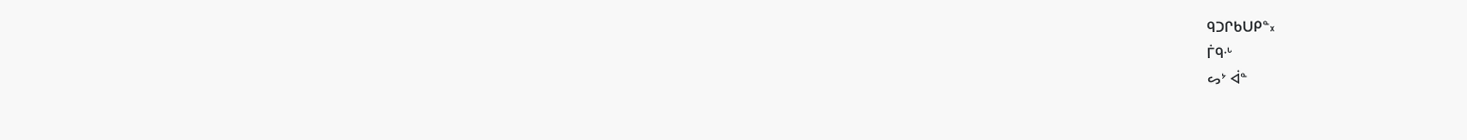ᑫᑐᒋᑲᑌᑭᓐ᙮
ᒦᑵᒡ
ᔕᔾ ᐋᓐ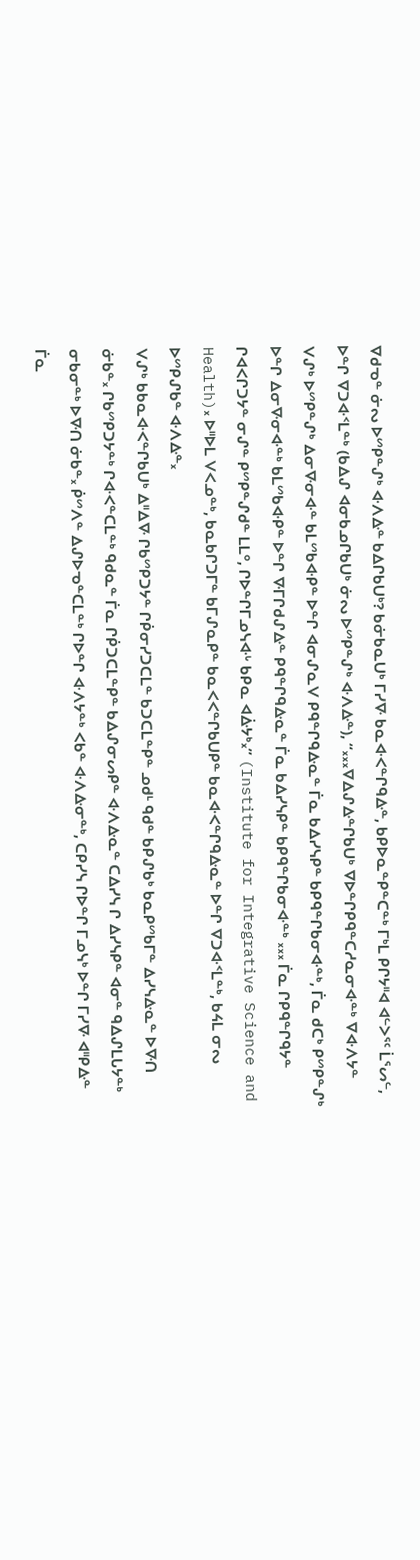ᐁᑯᓀᓐ ᓃᔓ ᐅᔥᑭᓐᔑᒃ ᐘᐱᐏᓐ ᑲᐃᒋᑲᑌᒃ? ᑲᓃᑲᓇᑌᒃ ᒥᓯᐍ ᑲᓇᐘᐸᓐᒋᑫᐏᓐ, ᑲᑭᐅᓇᓐᑭᓐᑕᓐᒃ ᒥᒃᒪ ᑭᒋᔭᐦᐊ ᐊᓪᐳᕐᑦ ᒫᕐᔕᓪ, ᐅᓐᒋ ᐁᑐᐘᑉᒪᓐᒃ (ᑲᐃᔑ ᐊᓂᑲᓄᒋᑲᑌᒃ ᓃᔓ ᐅᔥᑭᓐᔑᒃ ᐘᐱᐏᓐ), “᙮᙮᙮ᐁᐃᔑᐏᓐᒋᑲᑌᒃ ᐁᐅᓐᒋᑭᑫᓐᑕᓱᓇᓂᐘᓐᒃ ᐁᐘᐱᔭᓐ ᐯᔑᒃ ᐅᔥᑭᓐᔑᒃ ᐃᓂᐍᓂᐘᓐ ᑲᒪᔥᑲᐘᑭᓐ ᐅᓐᒋ ᐊᓂᔑᓇᐯ ᑭᑫᓐᒋᑫᐏᓇᓐ ᒦᓇ ᑲᐃᓯᓭᑭᓐ ᑲᑭᑫᓐᒋᑲᓂᐘᓐᒃ, ᒦᓇ ᑯᑕᒃ ᑭᔥᑭᓐᔑᒃ ᐅᓐᒋ ᐃᓂᐍᓂᐘᓐᒃ ᑲᒪᔥᑲᐘᑭᓐ ᐅᓐᒋ ᐍᒥᒋᑯᔑᐏᓐ ᑭᑫᓐᒋᑫᐏᓇᓐ ᒦᓇ ᑲᐃᓯᓭᑭᓐ ᑲᑭᑫᓐᒋᑲᓂᐘᓐᒃ ᙮᙮᙮ ᒦᓇ ᒋᑭᑫᓐᒋᑫᔭᓐ ᒋᐊᐸᒋᑐᔭᓐ ᓂᔑᓐ ᑭᔥᑭᓐᔑᑯᓐ ᒪᒪᐤ, ᒋᐅᓐᒋᒥᓄᓭᐘᒡ ᑲᑭᓇ ᐊᐑᔭᒃ᙮” (Institute for Integrative Science and Health)᙮ ᐅᐦᐅᒪ ᐯᐸᓄᓐᒃ, ᑲᓇᑲᒋᑐᒥᓐ ᑲᒥᔑᓇᑭᓐ ᑲᓇᐸᐸᓐᒋᑲᑌᑭᓐ ᑲᓇᐘᐸᓐᒋᑫᐏᓇᓐ ᐅᓐᒋ ᐁᑐᐘᑉᒪᓐᒃ, ᑲᔦᒪ ᓂᔓ ᐅᔥᑭᔑᑲᓐ ᐘᐱᐏᓐ᙮
ᐯᔑᒃ ᑲᑲᓇᐘᐸᓐᒋᑲᑌᒃ ᐃᐦᐃᐍ ᒋᑲᔥᑭᑐᔭᓐ ᒋᑮᓂᓯᑐᑕᒪᓐ ᑲᑐᑕᒪᓐᑭᓐ ᓄᑯᒻ ᑫᑯᓐ ᑲᑭᔑᑲᒃ ᑲᓇᑭᔥᑲᒥᓐ ᐃᓯᓭᐏᓇᓐ ᐅᐍᑎ ᓃᑲᓐ᙮ ᒋᑲᔥᑭᑐᔭᓐᒃ ᒋᐘᐸᓐᑕᒪᓐᒃ ᑫᑯᓇᓐ ᒦᓇ ᒋᑮᑐᑕᒪᓐᑭᓐ ᑲᐃᔑᓂᔕᑭᓐ ᐘᐱᐏᓇᓐ ᑕᐃᓯᓭ ᒋ ᐃᓯᓭᑭᓐ ᐊᓂᓐ ᑫᐃᔑᒪᒐᔭᓐᒃ ᓂᑲᓂᓐᒃ ᐅᐍᑎ ᓃᑲᓐ᙮ ᑮᔥᐱᓐ ᐃᔑᐅᓀᓐᑕᒪᓐᒃ ᒋᐅᓐᒋ ᐘᐱᔭᓐᒃ ᐸᑲᓐ ᐘᐱᐏᓂᓐᒃ, ᑕᑭᓯᓭ ᒋᐅᓐᒋ ᒥᓄᓭᒃ ᐅᓐᒋ ᒥᓯᐍ ᐊᐦᑭᐏᓐ ᒦᓇ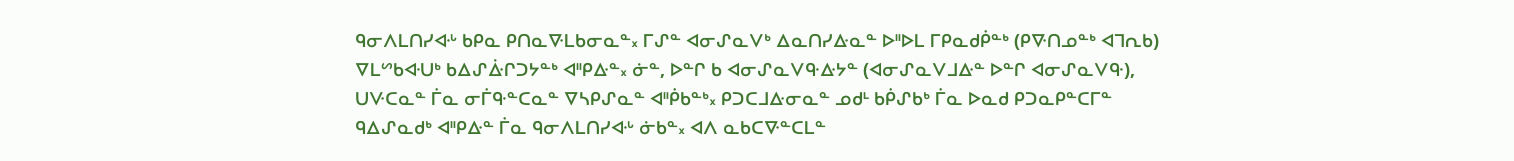ᑫᓂᐱᒪᑎᓯᐘᒡ ᑲᑭᓇ ᑭᑎᓇᐍᒪᑲᓂᓇᓐ᙮ ᒥᔑᓐ ᐊᓂᔑᓇᐯᒃ ᐃᓇᑎᓯᐏᓇᓐ ᐅᐦᐅᒪ ᒥᑭᓇᑯᑮᓐᒃ (ᑭᐍᑎᓄᓐᒃ ᐊᒣᕆᑲ) ᐁᒪᔥᑲᐘᑌᒃ ᑲᐃᔑᐑᒋᑐᔭᓐᒃ ᐊᐦᑭᐏᓐ᙮ ᓃᓐ, ᐅᓐᒋ ᑲ ᐊᓂᔑᓇᐯᑵᐏᔭᓐ (ᐊᓂᔑᓇᐯᒧᐏᓐ ᐅᓐᒋ ᐊᓂᔑᓇᐯᑵ), ᑌᐻᑕᓇᓐ ᒦᓇ ᓂᒦᑵᓐᑕᓇᓐ ᐁᓴᑭᔑᓇᓐ ᐊᐦᑮᑲᓐᒃ᙮ ᑭᑐᑕᒧᐏᓂᓇᓐ ᓄᑯᒻ ᑲᑮᔑᑲᒃ ᒦᓇ ᐅᓇᑯ ᑭᑐᓇᑭᓐᑕᒥᓐ ᑫᐃᔑᓇᑯᒃ ᐊᐦᑭᐏᓐ ᒦᓇ ᑫᓂᐱᒪᑎᓯᐘᒡ ᓃᑲᓐ᙮ ᐊᐱ ᓇᑲᑕᐍᓐᑕᒪᓐ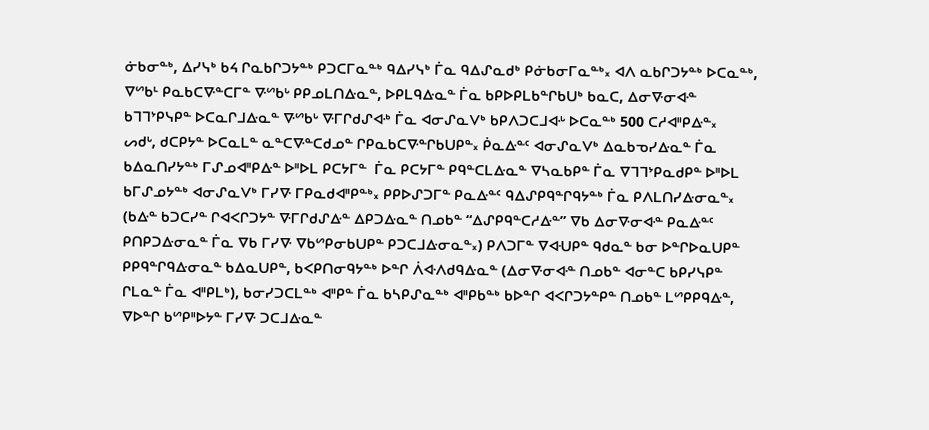ᓃᑲᓂᓐᒃ, ᐃᓯᓭᒃ ᑲᔦ ᒋᓇᑲᒋᑐᔭᓐᒃ ᑭᑐᑕᒥᓇᓐᒃ ᑫᐃᓯᓭᒃ ᒦᓇ ᑫᐃᔑᓇᑯᒃ ᑭᓃᑲᓂᒥᓇᓐᒃ᙮ ᐊᐱ ᓇᑲᒋᑐᔭᓐᒃ ᐅᑕᓇᓐᒃ, ᐁᔥᑲᒻ ᑭᓇᑲᑕᐍᓐᑕᒥᓐ ᐍᔥᑲᒡ ᑭᑭᓄᒪᑎᐏᓇᓐ, ᐅᑭᒪᑫᐏᓇᓐ ᒦᓇ ᑲᑭᐅᑭᒪᑲᓐᒋᑲᑌᒃ ᑲᓇᑕ, ᐃᓂᐍᓂᐘᓐ ᑲᒣᒣᔾᑭᓭᑭᓐ ᐅᑕᓇᒋᒧᐏᓇᓐ ᐍᔥᑲᒡ ᐍᒥᒋᑯᔑᐘᒃ ᒦᓇ ᐊᓂᔑᓇᐯᒃ ᑲᑭᐱᑐᑕᒧᐘᒡ ᐅᑕᓇᓐᒃ 500 ᑕᓱᐊᐦᑭᐏᓐ᙮
ᔕᑯᒡ, ᑯᑕᑭᔭᓐ ᐅᑕᓇᒪᓐ ᓇᓐᑕᐍᓐᑕᑯᓄᓐ ᒋᑭᓇᑲᑕᐍᓐᒋᑲᑌᑭᓐ᙮ ᑮᓇᐏᓐᑦ ᐊᓂᔑᓇᐯᒃ ᐃᓇᑲᓀᓯᐏᓇᓐ ᒦᓇ ᑲᐃᓇᑎᓯᔭᓐᒃ ᒥᔑᓄᐊᐦᑭᐏᓐ ᐅᐦᐅᒪ ᑭᑕᔭᒥᓐ  ᒦᓇ ᑭᑕᔭᒥᓐ ᑭᑫᓐᑕᒪᐏᓇᓐ ᐁᓴᓇᑲᑭᓐ ᒦᓇ ᐁᒣᒣᔾᑭᓇᑯᑭᓐ ᐅᐦᐅᒪ ᑲᒥᔑᓄᔭᓐᒃ ᐊᓂᔑᓇᐯᒃ ᒥᓯᐍ ᒥᑭᓇᑯᐊᐦᑭᓐᒃ᙮ ᑭᑭᐅᔑᑐᒥᓐ ᑭᓇᐏᓐᑦ ᑫᐃᔑᑭᑫᓐᒋᑫᔭᓐᒃ ᒦᓇ ᑭᐱᒪᑎᓯᐏᓂᓇᓐ᙮ (ᑲᐏᓐ ᑲᑐᑕᓯᓐ ᒋᐊᐸᒋᑐᔭᓐ ᐍᒥᒋᑯᔑᐏᓐ ᐃᑭᑐᐏᓇᓐ ᑎᓄᑲᓐ “ᐃᔑᑭᑫᓐᑕᓱᐏᓐ” ᐁᑲ ᐃᓂᐍᓂᐘᓐ ᑭᓇᐏᓐᑦ ᑭᑎᑭᑐᐏᓂᓇᓐ ᒦᓇ ᐁᑲ ᒥᓯᐍ ᐁᑲᔥᑭᓂᑲᑌᑭᓐ ᑭᑐᑕᒧᐏᓂᓇᓐ᙮) ᑭᐱᑐᒥᓐ ᐁᐘᑌᑭᓐ ᑫᑯᓇᓐ ᑲᓂ ᐅᓐᒋᐅᓇᑌᑭᓐ ᑭᑭᑫᓐᒋᑫᐏᓂᓇᓐ ᑲᐃᓇᑌᑭᓐ, ᑲᐸᑭᑎᓂᑫᔭᓐᒃ ᐅᓐᒋ ᐲᐘᐱᑯᑫᐏᓇᓐ (ᐃᓂᐍᓂᐘᓐ ᑎᓄᑲᓐ ᐊᓂᓐᑕ ᑲᑭᓯᓭᑭᓐ ᒋᒪᓇᓐ ᒦᓇ ᐊᐦᑭᒪᒃ), ᑲᓂᓯᑐᑕᒪᓐᒃ ᐊᐦᑭᓐ ᒦᓇ ᑲᓴᑭᔑᓇᓐᒃ ᐊᐦᑭᑲᓐᒃ ᑲᐅᓐᒋ ᐊᐸᒋᑐᔭᓐᑭᓐ ᑎᓄᑲᓐ ᒪᔥᑭᑭᑫᐏᓐ, ᐁᐅᓐᒋ ᑲᔥᑭᐦᐅᔭᓐ ᒥᓯᐍ ᑐᑕᒧᐏᓇᓐ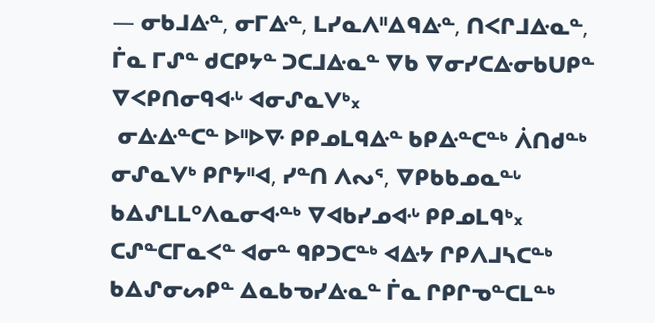— ᓂᑲᒧᐏᓐ, ᓂᒥᐏᓐ, ᒪᓯᓇᐱᐦᐃᑫᐏᓐ, ᑎᐸᒋᒧᐏᓇᓐ, ᒦᓇ ᒥᔑᓐ ᑯᑕᑭᔭᓐ ᑐᑕᒧᐏᓇᓐ ᐁᑲ ᐁᓂᓯᑕᐏᓂᑲᑌᑭᓐ ᐁᐸᑭᑎᓂᑫᐘᒡ ᐊᓂᔑᓇᐯᒃ᙮
 ᓂᐏᐏᓐᑕᓐ ᐅᐦᐅᐍ ᑭᑭᓄᒪᑫᐏᓐ ᑲᑭᐏᓐᑕᓐᒃ ᐲᑎᑯᓐᒃ ᓂᔑᓇᐯᒃ ᑭᒋᔭᐦᐊ, ᓯᓐᑎ ᐱᔓᕐ, ᐁᑭᑲᑲᓄᓇᓐᒡ ᑲᐃᔑᒪᒪᐤᐱᓇᓂᐘᓐᒃ ᐁᐊᑲᓯᓄᐘᒡ ᑭᑭᓄᒪᑫᒃ᙮ ᑕᔑᓐᑕᒥᓇᐸᓐ ᐊᓂᓐ ᑫᑭᑐᑕᓐᒃ ᐊᐏᔭ ᒋᑭᐱᒧᓴᑕᓐᒃ ᑲᐃᔑᓂᔕᑭᓐ ᐃᓇᑲᓀᓯᐏᓇᓐ ᒦᓇ ᒋᑭᒋᓀᓐᑕᒪᓐᒃ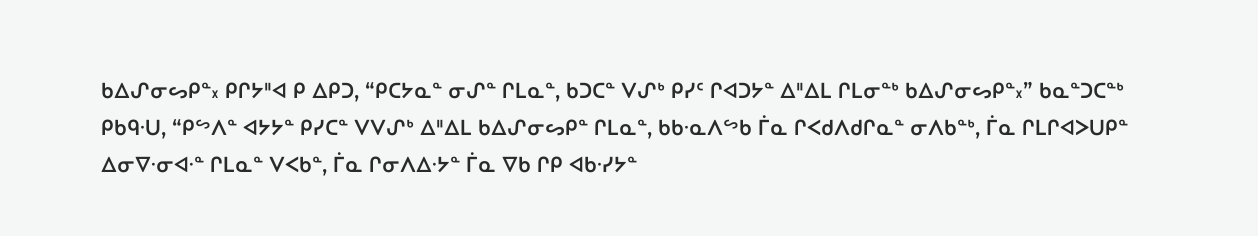ᑲᐃᔑᓂᔕᑭᓐ᙮ ᑭᒋᔭᐦᐊ ᑭ ᐃᑭᑐ, “ᑭᑕᔭᓇᓐ ᓂᔑᓐ ᒋᒪᓇᓐ, ᑲᑐᑕᓐ ᐯᔑᒃ ᑭᓯᑦ ᒋᐊᑐᔭᓐ ᐃᐦᐃᒪ ᒋᒪᓂᓐᒃ ᑲᐃᔑᓂᔕᑭᓐ᙮” ᑲᓇᓐᑐᑕᓐᒃ ᑭᑲᑵᑌ, “ᑭᔥᐱᓐ ᐊᔭᔭᓐ ᑭᓯᑕᓐ ᐯᐯᔑᒃ ᐃᐦᐃᒪ ᑲᐃᔑᓂᔕᑭᓐ ᒋᒪᓇᓐ, ᑲᑿᓇᐱᔥᑲ ᒦᓇ ᒋᐸᑯᐱᑯᒋᓇᓐ ᓂᐱᑲᓐᒃ, ᒦᓇ ᒋᒪᒋᐊᐳᑌᑭᓐ ᐃᓂᐍᓂᐘᓐ ᒋᒪᓇᓐ ᐯᐸᑲᓐ, ᒦᓇ ᒋᓂᐱᐏᔭᓐ ᒦᓇ ᐁᑲ ᒋᑭ ᐊᑿᓯᔭᓐ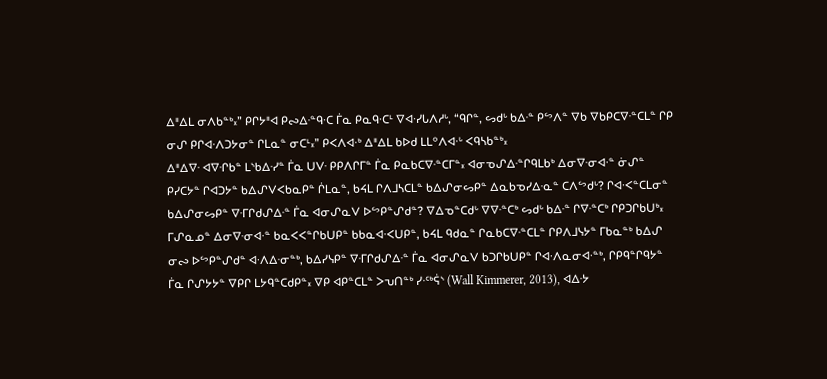ᐃᐦᐃᒪ ᓂᐱᑲᓐᒃ᙮” ᑭᒋᔭᐦᐊ ᑭᔓᐏᓐᑵᑕ ᒦᓇ ᑭᓇᑵᑕᒻ ᐁᐘᓯᒐᐱᓱᒡ, “ᑫᒋᓐ, ᔕᑯᒡ ᑲᐏᓐ ᑭᔥᐱᓐ ᐁᑲ ᐁᑲᑭᑕᐍᓐᑕᒪᓐ ᒋᑭ ᓂᔑ ᑭᒋᐘᐱᑐᔭᓂᓐ ᒋᒪᓇᓐ ᓂᑕᒻ᙮” ᑭᐸᐱᐘᒃ ᐃᐦᐃᒪ ᑲᐅᑯ ᒪᒪᐤᐱᐘᒡ ᐸᑫᓴᑲᓐᒃ᙮
ᐃᐦᐃᐍ ᐊᐍᒋᑲᓐ ᒪᔅᑲᐏᓯᓐ ᒦᓇ ᑌᐻ ᑭᑭᐱᒋᒥᓐ ᒦᓇ ᑭᓇᑲᑕᐍᓐᑕᒥᓐ᙮ ᐊᓂᓀᔑᐏᓐᒋᑫᒪᑲᒃ ᐃᓂᐍᓂᐘᓐ ᓃᔑᓐ ᑭᓯᑕᔭᓐ ᒋᐊᑐᔭᓐ ᑲᐃᔑᐯᐸᑲᓇᑭᓐ ᒌᒪᓇᓐ, ᑲᔦᒪ ᒋᐱᒧᓴᑕᒪᓐ ᑲᐃᔑᓂᔕᑭᓐ ᐃᓇᑲᓀᓯᐏᓇᓐ ᑕᐱᔥᑯᒡ? ᒋᐘᐸᓐᑕᒪᓂᓐ ᑲᐃᔑᓂᔕᑭᓐ ᐍᒥᒋᑯᔑᐏᓐ ᒦᓇ ᐊᓂᔑᓇᐯ ᐅᔥᑭᓐᔑᑯᓐ? ᐁᐃᓀᓐᑕᑯᒡ ᐁᐍᓐᑕᒃ ᔕᑯᒡ ᑲᐏᓐ ᒋᐍᓐᑕᒃ ᒋᑭᑐᒋᑲᑌᒃ᙮
ᒥᔑᓇᓄᓐ ᐃᓂᐍᓂᐘᓐ ᑲᓇᐸᐸᓐᒋᑲᑌᑭᓐ ᑲᑲᓇᐘᐸᑌᑭᓐ, ᑲᔦᒪ ᑫᑯᓇᓐ ᒋᓇᑲᑕᐍᓐᑕᒪᓐ ᒋᑭᐱᒧᓭᔭᓐ ᒥᑲᓇᓐᒃ ᑲᐃᔑ ᓂᔓ ᐅᔥᑭᓐᔑᑯᓐ ᐘᐱᐏᓂᓐᒃ, ᑲᐃᓯᓭᑭᓐ ᐍᒥᒋᑯᔑᐏᓐ ᒦᓇ ᐊᓂᔑᓇᐯ ᑲᑐᒋᑲᑌᑭᓐ ᒋᐘᐱᓇᓂᐘᓐᒃ, ᒋᑭᑫᓐᒋᑫᔭᓐ ᒦᓇ ᒋᔑᔭᔭᓐ ᐁᑭᒋ ᒪᔭᑫᓐᑕᑯᑭᓐ᙮ ᐁᑭ ᐊᑭᓐᑕᒪᓐ ᐳᕃᑎᓐᒃ ᓹᑦᒃᕌᔅ (Wall Kimmerer, 2013), ᐊᐏᔭ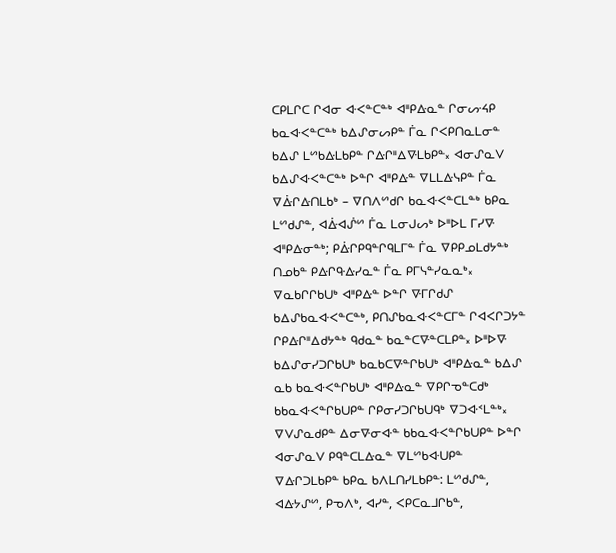ᑕᑭᒪᒋᑕ ᒋᐊᓂ ᐘᐸᓐᑕᓐᒃ ᐊᐦᑭᐏᓇᓐ ᒋᓂᔢᔦᑭ ᑲᓇᐘᐸᓐᑕᓐᒃ ᑲᐃᔑᓂᔕᑭᓐ ᒦᓇ ᒋᐸᑭᑎᓇᒪᓂᓐ ᑲᐃᔑ ᒪᔥᑲᐏᒪᑲᑭᓐ ᒋᐏᒋᐦᐃᐍᒪᑲᑭᓐ᙮ ᐊᓂᔑᓇᐯ ᑲᐃᔑᐘᐸᓐᑕᓐᒃ ᐅᓐᒋ ᐊᐦᑭᐏᓐ ᐁᒪᒪᐏᓭᑭᓐ ᒦᓇ ᐁᐑᒋᐏᑎᒪᑲᒃ – ᐁᑎᐱᔥᑯᒋ ᑲᓇᐘᐸᓐᑕᒪᓐᒃ ᑲᑭᓇ ᒪᔥᑯᔑᓐ, ᐊᐑᐊᔒᔥ ᒦᓇ ᒪᓂᒍᔕᒃ ᐅᐦᐅᒪ ᒥᓯᐍ ᐊᐦᑭᐏᓂᓐᒃ; ᑭᐑᒋᑭᑫᓐᒋᑫᒪᒥᓐ ᒦᓇ ᐁᑭᑭᓄᒪᑯᔭᓐᒃ ᑎᓄᑲᓐ ᑭᐏᒋᑵᐏᓯᓇᓐ ᒦᓇ ᑭᒥᓭᓐᓯᓇᓇᒃ᙮ ᐁᓇᑲᒋᒋᑲᑌᒃ ᐊᐦᑭᐏᓐ ᐅᓐᒋ ᐍᒥᒋᑯᔑ ᑲᐃᔑᑲᓇᐘᐸᓐᑕᓐᒃ, ᑭᑎᔑᑲᓇᐘᐸᓐᑕᒥᓐ ᒋᐊᐸᒋᑐᔭᓐ ᒋᑭᐏᒋᐦᐃᑯᔭᓐᒃ ᑫᑯᓇᓐ ᑲᓇᓐᑕᐍᓐᑕᒪᑭᓐ᙮ ᐅᐦᐅᐍ ᑲᐃᔑᓂᓯᑐᒋᑲᑌᒃ ᑲᓇᑲᑕᐍᓐᒋᑲᑌᒃ ᐊᐦᑭᐏᓇᓐ ᑲᐃᔑ ᓇᑲ ᑲᓇᐘᐸᓐᒋᑲᑌᒃ ᐊᐦᑭᐏᓇᓐ ᐁᑭᒋᓀᓐᑕᑯᒃ ᑲᑲᓇᐘᐸᓐᒋᑲᑌᑭᓐ ᒋᑭᓂᓯᑐᒋᑲᑌᑫᒃ ᐁᑐᐘᑉᒪᓐᒃ᙮ ᐁᐯᔑᓇᑯᑭᓐ ᐃᓂᐍᓂᐘᓐ ᑲᑲᓇᐘᐸᓐᒋᑲᑌᑭᓐ ᐅᓐᒋ ᐊᓂᔑᓇᐯ ᑭᑫᓐᑕᒪᐏᓇᓐ ᐁᒪᔥᑲᐘᑌᑭᓐ ᐁᐏᒋᑐᒪᑲᑭᓐ ᑲᑭᓇ ᑲᐱᒪᑎᓯᒪᑲᑭᓐ: ᒪᔥᑯᔑᓐ, ᐊᐏᔭᔑᔥ, ᑭᓀᐱᒃ, ᐊᓯᓐ, ᐸᑭᑕᓇᒧᒋᑲᓐ,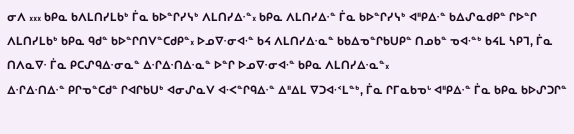ᓂᐱ ᙮᙮᙮ ᑲᑭᓇ ᑲᐱᒪᑎᓯᒪᑲᒃ ᒦᓇ ᑲᐅᓐᒋᓯᓭᒃ ᐱᒪᑎᓯᐏᓐ᙮ ᑲᑭᓇ ᐱᒪᑎᓯᐏᓐ ᒦᓇ ᑲᐅᓐᒋᓯᓭᒃ ᐊᐦᑭᐏᓐ ᑲᐃᔑᓇᑯᑭᓐ ᒋᐅᓐᒋ ᐱᒪᑎᓯᒪᑲᒃ ᑲᑭᓇ ᑫᑯᓐ ᑲᐅᓐᒋᑎᐯᓐᑕᑯᑭᓐ᙮ ᐅᓄᐍᓂᐘᓐ ᑲᔦ ᐱᒪᑎᓯᐏᓇᓐ ᑲᑲᐃᓀᓐᒋᑲᑌᑭᓐ ᑎᓄᑲᓐ ᓀᐘᓐᒃ ᑲᔦᒪ ᓴᑭᒣ, ᒦᓇ ᑎᐱᓇᐍ ᒦᓇ ᑭᑕᔑᑫᐏᓂᓇᓐ ᐏᒋᐏᑎᐏᓇᓐ ᐅᓐᒋ ᐅᓄᐍᓂᐘᓐ ᑲᑭᓇ ᐱᒪᑎᓯᐏᓇᓐ᙮
ᐏᒋᐏᑎᐏᓐ ᑭᒋᓀᓐᑕᑯᓐ ᒋᐊᒋᑲᑌᒃ ᐊᓂᔑᓇᐯ ᐘᐸᓐᒋᑫᐏᓐ ᐃᐦᐃᒪ ᐁᑐᐘᑉᒪᓐᒃ, ᒦᓇ ᒋᒥᓇᑲᓀᒡ ᐊᐦᑭᐏᓐ ᒦᓇ ᑲᑭᓇ ᑲᐅᔑᑐᒋᓐ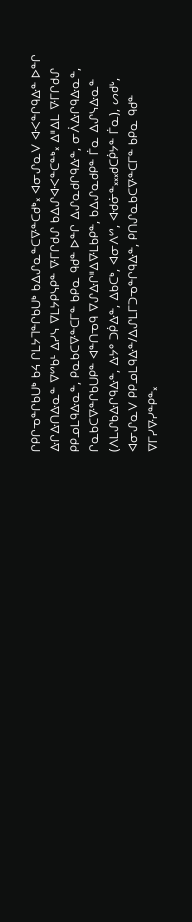ᒋᑭᒋᓀᓐᒋᑲᑌᒃ ᑲᔦ ᒋᒪᔭᒣᓐᒋᑲᑌᒃ ᑲᐃᔑᓇᓐᑕᐍᓐᑕᑯᒃ᙮ ᐊᓂᔑᓇᐯ ᐘᐸᓐᒋᑫᐏᓐ ᐅᓐᒋ ᐏᒋᐏᑎᐏᓇᓐ ᐁᔥᑲᒻ ᐃᓯᓭ ᐁᒪᔭᑭᓭᑭᓐ ᐍᒥᒋᑯᔑ ᑲᐃᔑᐘᐸᓐᑕᓐᒃ᙮ ᐃᐦᐃᒪ ᐍᒥᒋᑯᔑ ᑭᑭᓄᒪᑫᐏᓇᓐ, ᑭᓇᑲᑕᐍᓐᑕᒥᓐ ᑲᑭᓇ ᑫᑯᓐ ᐅᓐᒋ ᐃᔑᓇᑯᒋᑫᐏᓐ, ᓂᐲᐏᒋᑫᐏᓇᓐ, ᒋᓇᑲᑕᐍᓐᒋᑲᑌᑭᓐ ᐊᓐᑎᓀᑫ ᐁᔑᐏᒋᐦᐃᐍᒪᑲᑭᓐ, ᑲᐃᔑᓇᑯᑭᓐ ᒦᓇ ᐃᔑᓭᐏᓇᓐ (ᐱᒪᔑᑲᐏᒋᑫᐏᓐ, ᐏᔭᐤ ᑐᑮᐏᓐ, ᐃᑲᑕᒃ, ᐊᓂᐱᔥ, ᐘᑯᓃᓐ᙮᙮᙮ᑯᑕᑮᔭᓐ ᒦᓇ), ᔕᑯᒡ, ᐊᓂᔑᓇᐯ ᑭᑭᓄᒪᑫᐏᓐ/ᐃᔑᒪᒥᑐᓀᓐᒋᑫᐏᓐ, ᑭᑎᔑᓇᑲᑕᐍᓐᑕᒥᓐ ᑲᑭᓇ ᑫᑯᓐ ᐁᒥᓯᐍᓯᓐᑭᓐ᙮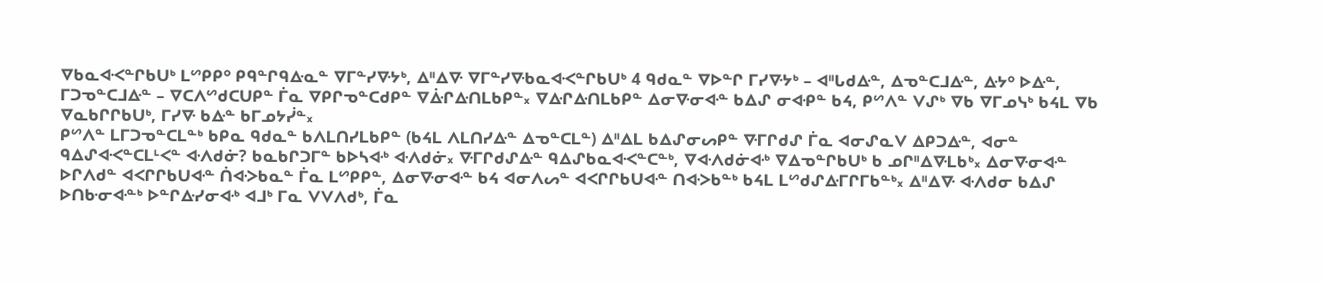ᐁᑲᓇᐘᐸᓐᒋᑲᑌᒃ ᒪᔥᑭᑭᐤ ᑭᑫᓐᒋᑫᐏᓇᓐ ᐁᒥᓐᓯᐍᔭᒃ, ᐃᐦᐃᐍ ᐁᒥᓐᓯᐍᑲᓇᐘᐸᓐᒋᑲᑌᒃ 4 ᑫᑯᓇᓐ ᐁᐅᓐᒋ ᒥᓯᐍᔭᒃ – ᐊᐦᒐᑯᐏᓐ, ᐃᓀᓐᑕᒧᐏᓐ, ᐏᔭᐤ ᐅᐏᓐ, ᒥᑐᓀᓐᑕᒧᐏᓐ – ᐁᑕᐱᔥᑯᑕᑌᑭᓐ ᒦᓇ ᐁᑭᒋᓀᓐᑕᑯᑭᓐ ᐁᐑᒋᐏᑎᒪᑲᑭᓐ᙮ ᐁᐏᒋᐏᑎᒪᑲᑭᓐ ᐃᓂᐍᓂᐘᓐ ᑲᐃᔑ ᓂᐘᑭᓐ ᑲᔦ, ᑭᔥᐱᓐ ᐯᔑᒃ ᐁᑲ ᐁᒥᓄᓭᒃ ᑲᔦᒪ ᐁᑲ ᐁᓇᑲᒋᒋᑲᑌᒃ, ᒥᓯᐍ ᑲᐏᓐ ᑲᒥᓄᔭᓰᓐ᙮
ᑭᔥᐱᓐ ᒪᒥᑐᓀᓐᑕᒪᓐᒃ ᑲᑭᓇ ᑫᑯᓇᓐ ᑲᐱᒪᑎᓯᒪᑲᑭᓐ (ᑲᔦᒪ ᐱᒪᑎᓯᐏᓐ ᐃᓀᓐᑕᒪᓐ) ᐃᐦᐃᒪ ᑲᐃᔑᓂᔕᑭᓐ ᐍᒥᒋᑯᔑ ᒦᓇ ᐊᓂᔑᓇᐯ ᐃᑭᑐᐏᓐ, ᐊᓂᓐ ᑫᐃᔑᐘᐸᓐᑕᒪᒻᐸᓐ ᐘᐱᑯᓃ? ᑲᓇᑲᒋᑐᒥᓐ ᑲᐅᓴᐘᒃ ᐘᐱᑯᓃ᙮ ᐍᒥᒋᑯᔑᐏᓐ ᑫᐃᔑᑲᓇᐘᐸᓐᑕᓐᒃ, ᐁᐘᐱᑯᓃᐘᒃ ᐁᐃᓀᓐᒋᑲᑌᒃ ᑲ ᓄᒋᐦᐃᐍᒪᑲᒃ᙮ ᐃᓂᐍᓂᐘᓐ ᐅᒋᐱᑯᓐ ᐊᐸᒋᒋᑲᑌᐘᓐ ᑏᐘᐳᑲᓇᓐ ᒦᓇ ᒪᔥᑭᑭᓐ, ᐃᓂᐍᓂᐘᓐ ᑲᔦ ᐊᓂᐱᔕᓐ ᐊᐸᒋᒋᑲᑌᐘᓐ ᑎᐘᐳᑲᓐᒃ ᑲᔦᒪ ᒪᔥᑯᔑᐏᒥᒋᒥᑲᓐᒃ᙮ ᐃᐦᐃᐍ ᐘᐱᑯᓂ ᑲᐃᔑ ᐅᑎᑿᓂᐘᓐᒃ ᐅᓐᒋᐏᓯᓂᐘᒃ ᐊᒧᒃ ᒥᓇ ᐯᐯᐱᑯᒃ, ᒦᓇ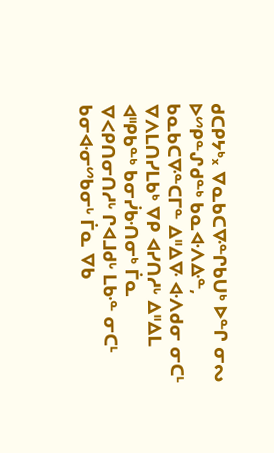ᑯᑕᑭᔭᒃ᙮ ᐁᓇᑲᑕᐍᓐᒋᑲᑌᒃ ᐅᓐᒋ ᓂᔓ ᐅᔥᑭᓐᔑᑯᓐᒃ ᑲᓇᐘᐱᐏᓐ, ᑲᓇᑲᑕᐍᓐᑕᒥᓐ ᐃᐦᐃᐍ ᐘᐱᑯᓂ ᓂᑕᒻ ᐁᐱᒪᑎᓯᒪᑲᒃ ᐁᑭ ᐊᓯᑎᓱᒡ ᐃᐦᐃᒪ ᐊᐦᑭᑲᓐᒃ ᑲᓂᓰᑿᑎᓂᒃ ᒦᓇ ᐁᐸᑭᑎᓂᑎᓱᒡ ᒋᐊᒧᑯᒡ ᒪᑿᓐ ᓂᑕᒻ ᑲᓂᐘᓂᔥᑲᓂᒡ ᒦᓇ ᐁᑲ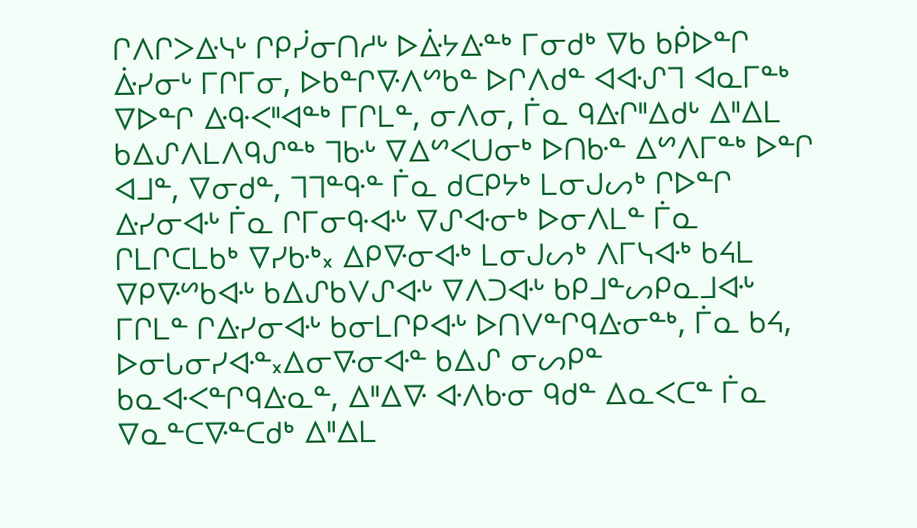ᒋᐱᒋᐳᐏᓭᒡ ᒋᑭᓰᓂᑎᓱᒡ ᐅᐑᔭᐏᓐᒃ ᒥᓂᑯᒃ ᐁᑲ ᑲᑮᐅᓐᒋ ᐑᓯᓂᒡ ᒥᒋᒥᓂ, ᐅᑲᓐᒋᐍᐱᔥᑲᓐ ᐅᒋᐱᑯᓐ ᐊᐘᔑᒣ ᐊᓇᒥᓐᒃ ᐁᐅᓐᒋ ᐏᑵᐸᐦᐊᓐᒃ ᒥᒋᒪᓐ, ᓂᐱᓂ, ᒦᓇ ᑫᐏᒋᐦᐃᑯᒡ ᐃᐦᐃᒪ ᑲᐃᔑᐱᒪᐱᑫᔑᓐᒃ ᒣᑿᒡ ᐁᐃᔥᐸᑌᓂᒃ ᐅᑎᑿᓐ ᐃᔥᐱᒥᓐᒃ ᐅᓐᒋ ᐊᒧᓐ, ᐁᓂᑯᓐ, ᒣᒣᓐᑵᓐ ᒦᓇ ᑯᑕᑭᔭᒃ ᒪᓂᒍᔕᒃ ᒋᐅᓐᒋ ᐏᓯᓂᐘᒡ ᒦᓇ ᒋᒥᓂᑵᐘᒡ ᐁᔑᐘᓂᒃ ᐅᓂᐱᒪᓐ ᒦᓇ ᒋᒪᒋᑕᒪᑲᒃ ᐁᓯᑿᒃ᙮ ᐃᑭᐍᓂᐘᒃ ᒪᓂᒍᔕᒃ ᐱᒥᓭᐘᒃ ᑲᔦᒪ ᐁᑭᐍᔥᑲᐘᒡ ᑲᐃᔑᑲᐯᔑᐘᒡ ᐁᐱᑐᐘᒡ ᑲᑭᒧᓐᔕᑭᓇᒧᐘᒡ ᒥᒋᒪᓐ ᒋᐏᓯᓂᐘᒡ ᑲᓂᒪᒋᑭᐘᒡ ᐅᑎᐯᓐᒋᑫᐏᓂᓐᒃ, ᒦᓇ ᑲᔦ, ᐅᓂᒐᓂᓯᐘᓐ᙮ᐃᓂᐍᓂᐘᓐ ᑲᐃᔑ ᓂᔕᑭᓐ ᑲᓇᐘᐸᓐᒋᑫᐏᓇᓐ, ᐃᐦᐃᐍ ᐘᐱᑿᓂ ᑫᑯᓐ ᐃᓇᐸᑕᓐ ᒦᓇ ᐁᓇᓐᑕᐍᓐᑕᑯᒃ ᐃᐦᐃᒪ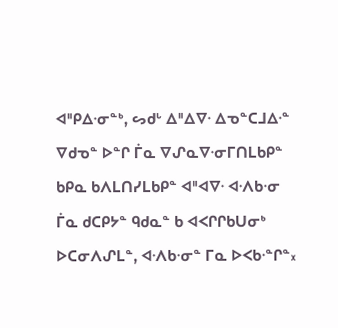ᐊᐦᑭᐏᓂᓐᒃ, ᔕᑯᒡ ᐃᐦᐃᐍ ᐃᓀᓐᑕᒧᐏᓐ ᐁᑯᓀᓐ ᐅᓐᒋ ᒦᓇ ᐁᔑᓇᐍᓂᒥᑎᒪᑲᑭᓐ ᑲᑭᓇ ᑲᐱᒪᑎᓯᒪᑲᑭᓐ ᐊᐦᐊᐍ ᐘᐱᑿᓂ ᒦᓇ ᑯᑕᑭᔭᓐ ᑫᑯᓇᓐ ᑲ ᐊᐸᒋᒋᑲᑌᓂᒃ ᐅᑕᓂᐱᔑᒪᓐ, ᐘᐱᑿᓂᓐ ᒥᓇ ᐅᐸᑿᓐᒋᓐ᙮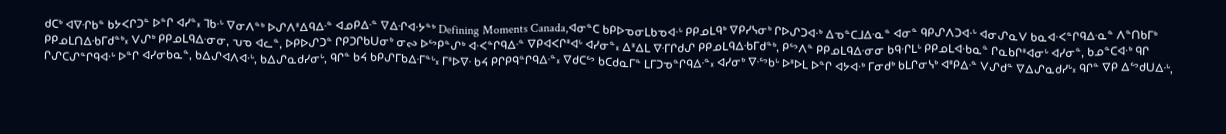ᑯᑕᒃ ᐊᐍᒋᑲᓐ ᑲᔭᐸᒋᑐᓐ ᐅᓐᒋ ᐊᓯᓐ᙮ ᒣᑿᒡ ᐁᓂᐱᓐᒃ ᐅᔑᐱᐦᐃᑫᐏᓐ ᐊᓄᑭᐏᓐ ᐁᐏᒋᐘᔭᓐᒃ Defining Moments Canada,ᐊᓂᓐᑕ ᑲᑭᐅᓀᓂᒪᑲᓀᐘᒡ ᑭᑭᓄᒪᑫᒃ ᐁᑭᓯᓭᓂᒃ ᒋᐅᔑᑐᐘᒃ ᐃᓀᓐᑕᒧᐏᓇᓐ ᐊᓂᓐ ᑫᑭᔑᐱᑐᐘᒡ ᐊᓂᔑᓇᐯ ᑲᓇᐘᐸᓐᒋᑫᐏᓇᓐ ᐱᓐᑎᑲᒥᒃ ᑭᑭᓄᒪᑎᐏᑲᒥᑯᓐᒃ᙮ ᐯᔑᒃ ᑭᑭᓄᒪᑫᐏᓂᓂ, ᕃᓀ ᐊᓚᓐ, ᐅᑭᐅᔑᑐᓐ ᒋᑭᑐᒋᑲᑌᓂᒃ ᓂᔓ ᐅᔥᑭᓐᔑᒃ ᐘᐸᓐᒋᑫᐏᓐ ᐁᑭᐊᐸᒋᐦᐊᒡ ᐊᓯᓂᓐ᙮ ᐃᐦᐃᒪ ᐍᒥᒋᑯᔑ ᑭᑭᓄᒪᑫᐏᑲᒥᑯᓐᒃ, ᑭᔥᐱᓐ ᑭᑭᓄᒪᑫᐏᓂᓂ ᑲᑵᒋᒪᒡ ᑭᑭᓄᒪᐘᑲᓇᓐ ᒋᓇᑲᒋᐦᐊᓂᒡ ᐊᓯᓂᓐ, ᑲᓄᓐᑕᐘᒃ ᑫᒋ ᒋᔑᑕᔑᓐᒋᑫᐘᒡ ᐅᓐᒋ ᐊᓯᓂᑲᓇᓐ, ᑲᐃᔑᐊᐱᐘᒡ, ᑲᐃᔑᓇᑯᓯᓂᒡ, ᑫᒋᓐ ᑲᔦ ᑲᑭᔑᒥᑲᐏᒥᓐᒡ᙮ ᒥᐦᐅᐍ ᑲᔦ ᑭᒋᑭᑫᓐᒋᑫᐏᓐ᙮ ᐁᑯᑕᔥ ᑲᑕᑯᓇᒥᓐ ᒪᒥᑐᓀᓐᒋᑫᐏᓐ᙮ ᐊᓯᓂᒃ ᐍᔥᑲᒡ ᐅᐦᐅᒪ ᐅᓐᒋ ᐊᔭᐘᒃ ᒥᓂᑯᒃ ᑲᒪᒋᓂᓭᒃ ᐊᐦᑭᐏᓐ ᐯᔑᑯᓐ ᐁᐃᔑᓇᑯᓯᒡ᙮ ᑫᒋᓐ ᐁᑭ ᐃᔥᑯᑌᐏᒡ,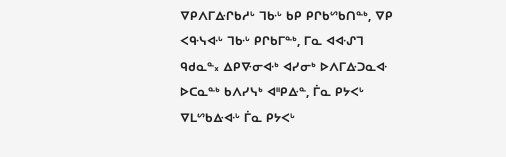ᐁᑭᐱᒥᐏᒋᑲᓱᒡ ᒣᑿᒡ ᑲᑭ ᑭᒋᑲᔥᑲᑎᓐᒃ, ᐁᑭ ᐸᑵᓭᐘᒡ ᒣᑿᒡ ᑭᒋᑲᒥᓐᒃ, ᒥᓇ ᐊᐘᔑᒣ ᑫᑯᓇᓐ᙮ ᐃᑭᐍᓂᐘᒃ ᐊᓯᓂᒃ ᐅᐱᒥᐏᑐᓇᐘ ᐅᑕᓇᓐᒃ ᑲᐱᓯᓭᒃ ᐊᐦᑭᐏᓐ, ᒦᓇ ᑭᔭᐸᒡ ᐁᒪᔥᑲᐏᐘᒡ ᒦᓇ ᑭᔭᐸᒡ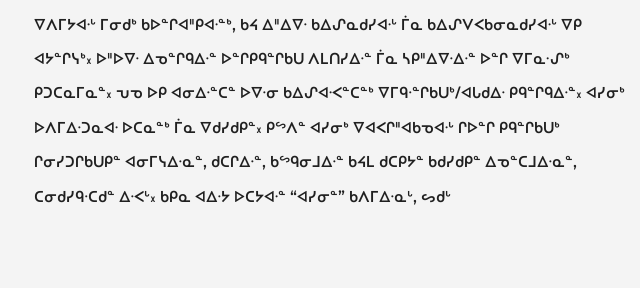ᐁᐱᒥᔭᐘᒡ ᒥᓂᑯᒃ ᑲᐅᓐᒋᐊᐦᑭᐘᓐᒃ, ᑲᔦ ᐃᐦᐃᐍ ᑲᐃᔑᓇᑯᓯᐘᒡ ᒦᓇ ᑲᐃᔑᐯᐸᑲᓂᓇᑯᓯᐘᒡ ᐁᑭ ᐊᔭᓐᒋᓭᒃ᙮ ᐅᐦᐅᐍ ᐃᓀᓐᒋᑫᐏᓐ ᐅᓐᒋᑭᑫᓐᒋᑲᑌ ᐱᒪᑎᓯᐏᓐ ᒦᓇ ᓴᑭᐦᐃᐍᐏᓐ ᐅᓐᒋ ᐁᒥᓌᔑᒃ ᑭᑐᑕᓇᒥᓇᓐ᙮ ᕃᓀ ᐅᑭ ᐊᓂᐏᓐᑕᓐ ᐅᐍᓂ ᑲᐃᔑᐘᐸᓐᑕᓐᒃ ᐁᒥᑵᓐᒋᑲᑌᒃ/ᐊᒐᑯᐏ ᑭᑫᓐᒋᑫᐏᓐ᙮ ᐊᓯᓂᒃ ᐅᐱᒥᐏᑐᓇᐘ ᐅᑕᓇᓐᒃ ᒦᓇ ᐁᑯᓯᑯᑭᓐ᙮ ᑭᔥᐱᓐ ᐊᓯᓂᒃ ᐁᐊᐸᒋᐦᐊᑲᓀᐘᒡ ᒋᐅᓐᒋ ᑭᑫᓐᒋᑲᑌᒃ ᒋᓂᓯᑐᒋᑲᑌᑭᓐ ᐊᓂᒥᓭᐏᓇᓐ, ᑯᑕᒋᐏᓐ, ᑲᔥᑫᓂᒧᐏᓐ ᑲᔦᒪ ᑯᑕᑭᔭᓐ ᑲᑯᓯᑯᑭᓐ ᐃᓀᓐᑕᒧᐏᓇᓐ, ᑕᓂᑯᓯᑵᑕᑯᓐ ᐏᐸᒡ᙮ ᑲᑭᓇ ᐊᐏᔭ ᐅᑕᔭᐘᓐ “ᐊᓯᓂᓐ” ᑲᐱᒥᐏᓇᒡ, ᔕᑯᒡ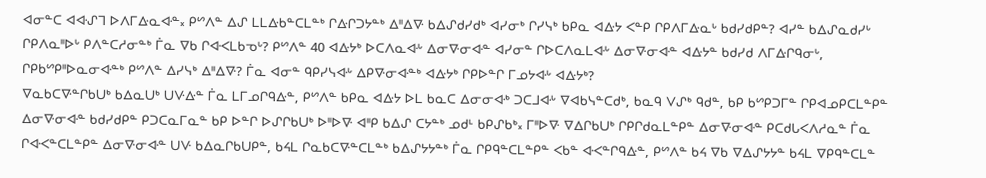ᐊᓂᓐᑕ ᐊᐘᔑᒣ ᐅᐱᒥᐏᓇᐘᓐ᙮ ᑭᔥᐱᓐ ᐃᔑ ᒪᒪᐏᑲᓐᑕᒪᓐᒃ ᒋᐏᒋᑐᔭᓐᒃ ᐃᐦᐃᐍ ᑲᐃᔑᑯᓯᑯᒃ ᐊᓯᓂᒃ ᒋᓯᓭᒃ ᑲᑭᓇ ᐊᐏᔭ ᐸᓐᑭ ᒋᑭᐱᒥᐏᓇᒡ ᑲᑯᓯᑯᑭᓐ? ᐊᓯᓐ ᑲᐃᔑᓇᑯᓯᒡ ᒋᑭᐱᓇᐦᐅᒡ ᑭᐱᓐᑕᓱᓂᓐᒃ ᒦᓇ ᐁᑲ ᒋᐘᐸᒪᑲᓀᒡ? ᑭᔥᐱᓐ 40 ᐊᐏᔭᒃ ᐅᑕᐱᓇᐘᒡ ᐃᓂᐍᓂᐘᓐ ᐊᓯᓂᓐ ᒋᐅᑕᐱᓇᒪᐘᒡ ᐃᓂᐍᓂᐘᓐ ᐊᐏᔭᓐ ᑲᑯᓯᑯ ᐱᒥᐏᒋᑫᓂᒡ, ᒋᑭᑲᔥᑭᐦᐅᓇᓂᐘᓐᒃ ᑭᔥᐱᓐ ᐃᓯᓭᒃ ᐃᐦᐃᐍ? ᒦᓇ ᐊᓂᓐ ᑫᑭᓯᓭᐘᒡ ᐃᑭᐍᓂᐘᓐᒃ ᐊᐏᔭᒃ ᒋᑭᐅᓐᒋ ᒥᓄᔭᐘᒡ ᐊᐏᔭᒃ?
ᐁᓇᑲᑕᐍᓐᒋᑲᑌᒃ ᑲᐃᓇᑌᒃ ᑌᐻᐏᓐ ᒦᓇ ᒪᒥᓄᒋᑫᐏᓐ, ᑭᔥᐱᓐ ᑲᑭᓇ ᐊᐏᔭ ᐅᒪ ᑲᓇᑕ ᐃᓂᓂᐘᒃ ᑐᑕᒧᐘᒡ ᐁᐊᑲᓭᓐᑕᑯᒃ, ᑲᓇᑫ ᐯᔑᒃ ᑫᑯᓐ, ᑲᑭ ᑲᔥᑭᑐᒥᓐ ᒋᑭᐊᓄᑭᑕᒪᓐᑭᓐ ᐃᓂᐍᓂᐘᓐ ᑲᑯᓯᑯᑭᓐ ᑭᑐᑕᓇᒥᓇᓐ ᑲᑭ ᐅᓐᒋ ᐅᔑᒋᑲᑌᒃ ᐅᐦᐅᐍ ᐊᐦᑭ ᑲᐃᔑ ᑕᔭᓐᒃ ᓄᑯᒻ ᑲᑭᔑᑲᒃ᙮ ᒥᐦᐅᐍ ᐁᐃᒋᑲᑌᒃ ᒋᑭᒋᑯᓇᒪᓐᑭᓐ ᐃᓂᐍᓂᐘᓐ ᑭᑕᑯᒐᐸᐱᓱᓇᓐ ᒦᓇ ᒋᐘᐸᓐᑕᒪᓐᑭᓐ ᐃᓂᐍᓂᐘᓐ ᑌᐻ ᑲᐃᓇᒋᑲᑌᑭᓐ, ᑲᔦᒪ ᒋᓇᑲᑕᐍᓐᑕᒪᓐᒃ ᑲᐃᔑᔭᔭᓐᒃ ᒦᓇ ᒋᑭᑫᓐᑕᒪᓐᑭᓐ ᐸᑲᓐ ᐘᐸᓐᒋᑫᐏᓐ, ᑭᔥᐱᓐ ᑲᔦ ᐁᑲ ᐁᐃᔑᔭᔭᓐ ᑲᔦᒪ ᐁᑭᑫᓐᑕᒪᓐ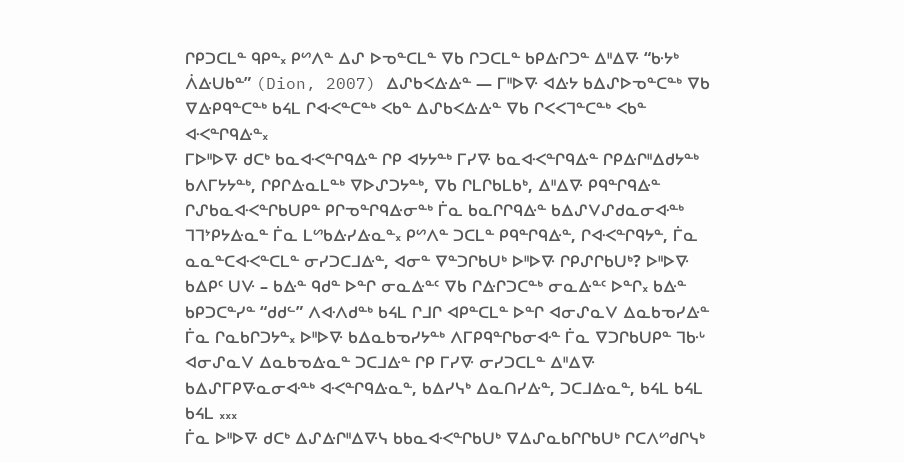ᒋᑭᑐᑕᒪᓐ ᑫᑭᓐ᙮ ᑭᔥᐱᓐ ᐃᔑ ᐅᓀᓐᑕᒪᓐ ᐁᑲ ᒋᑐᑕᒪᓐ ᑲᑭᐏᒋᑐᓐ ᐃᐦᐃᐍ “ᑿᔭᒃ ᐲᐏᑌᑲᓐ” (Dion, 2007) ᐃᔑᑲᐸᐏᐏᓐ — ᒥᐦᐅᐍ ᐊᐏᔭ ᑲᐃᔑᐅᓀᓐᑕᓐᒃ ᐁᑲ ᐁᐏᑭᑫᓐᑕᓐᒃ ᑲᔦᒪ ᒋᐘᐸᓐᑕᓐᒃ ᐸᑲᓐ ᐃᔑᑲᐸᐏᐏᓐ ᐁᑲ ᒋᐸᐸᒣᓐᑕᓐᒃ ᐸᑲᓐ ᐘᐸᓐᒋᑫᐏᓐ᙮
ᒥᐅᐦᐅᐍ ᑯᑕᒃ ᑲᓇᐘᐸᓐᒋᑫᐏᓐ ᒋᑭ ᐊᔭᔭᓐᒃ ᒥᓯᐍ ᑲᓇᐘᐸᓐᒋᑫᐏᓐ ᒋᑭᐏᒋᐦᐃᑯᔭᓐᒃ ᑲᐱᒥᔭᔭᓐᒃ, ᒋᑭᒋᐏᓇᒪᓐᒃ ᐁᐅᔑᑐᔭᓐᒃ, ᐁᑲ ᒋᒪᒋᑲᒪᑲᒃ, ᐃᐦᐃᐍ ᑭᑫᓐᒋᑫᐏᓐ ᒋᔑᑲᓇᐘᐸᓐᒋᑲᑌᑭᓐ ᑭᒋᓀᓐᒋᑫᐏᓂᓐᒃ ᒦᓇ ᑲᓇᒋᒋᑫᐏᓐ ᑲᐃᔑᐯᔑᑯᓇᓂᐘᓐᒃ ᒣᒣᔾᑭᔭᐏᓇᓐ ᒦᓇ ᒪᔥᑲᐏᓯᐏᓇᓐ᙮ ᑭᔥᐱᓐ ᑐᑕᒪᓐ ᑭᑫᓐᒋᑫᐏᓐ, ᒋᐘᐸᓐᒋᑫᔭᓐ, ᒦᓇ ᓇᓇᓐᑕᐘᐸᓐᑕᒪᓐ ᓂᓯᑐᑕᒧᐏᓐ, ᐊᓂᓐ ᐁᓐᑐᒋᑲᑌᒃ ᐅᐦᐅᐍ ᒋᑭᔑᒋᑲᑌᒃ? ᐅᐦᐅᐍ ᑲᐃᑭᑦ ᑌᐻ – ᑲᐏᓐ ᑫᑯᓐ ᐅᓐᒋ ᓂᓇᐏᓐᑦ ᐁᑲ ᒋᐏᒋᑐᑕᓐᒃ ᓂᓇᐏᓐᑦ ᐅᓐᒋ᙮ ᑲᐏᓐ ᑲᑭᑐᑕᓐᓯᓐ “ᑯᑯᓪ” ᐱᐘᐱᑯᓐᒃ ᑲᔦᒪ ᒋᒧᒋ ᐊᑭᓐᑕᒪᓐ ᐅᓐᒋ ᐊᓂᔑᓇᐯ ᐃᓇᑲᓀᓯᐏᓐ ᒦᓇ ᒋᓇᑲᒋᑐᔭᓐ᙮ ᐅᐦᐅᐍ ᑲᐃᓇᑲᓀᓯᔭᓐᒃ ᐱᒥᑭᑫᓐᒋᑲᓂᐘᓐ ᒦᓇ ᐁᑐᒋᑲᑌᑭᓐ ᒣᑿᒡ ᐊᓂᔑᓇᐯ ᐃᓇᑲᓀᐏᓇᓐ ᑐᑕᒧᐏᓐ ᒋᑭ ᒥᓯᐍ ᓂᓯᑐᑕᒪᓐ ᐃᐦᐃᐍ ᑲᐃᔑᒥᑭᐍᓇᓂᐘᓐᒃ ᐘᐸᓐᒋᑫᐏᓇᓐ, ᑲᐃᓯᓭᒃ ᐃᓇᑎᓯᐏᓐ, ᑐᑕᒧᐏᓇᓐ, ᑲᔦᒪ ᑲᔦᒪ ᑲᔦᒪ ᙮᙮᙮
ᒦᓇ ᐅᐦᐅᐍ ᑯᑕᒃ ᐃᔑᐏᒋᐦᐃᐍᓭ ᑲᑲᓇᐘᐸᓐᒋᑲᑌᒃ ᐁᐃᔑᓇᑲᒋᒋᑲᑌᒃ ᒋᑕᐱᔥᑯᒋᓭᒃ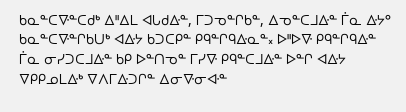ᑲᓇᓐᑕᐍᓐᑕᑯᒃ ᐃᐦᐃᒪ ᐊᒐᑯᐏᓐ, ᒥᑐᓀᓐᒋᑲᓐ, ᐃᓀᓐᑕᒧᐏᓐ ᒦᓇ ᐏᔭᐤ ᑲᓇᓐᑕᐍᓐᒋᑲᑌᒃ ᐊᐏᔭ ᑲᑐᑕᑭᓐ ᑭᑫᓐᒋᑫᐏᓇᓐ᙮ ᐅᐦᐅᐍ ᑭᑫᓐᒋᑫᐏᓐ ᒦᓇ ᓂᓯᑐᑕᒧᐏᓐ ᑲᑭ ᐅᓐᑎᓀᓐ ᒥᓯᐍ ᑭᑫᓐᑕᒧᐏᓐ ᐅᓐᒋ ᐊᐏᔭ ᐁᑭᑭᓄᒪᐏᒃ ᐁᐱᒥᐏᑐᒋᓐ ᐃᓂᐍᓂᐘᓐ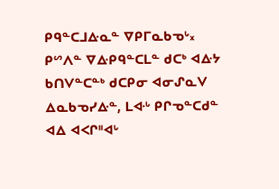ᑭᑫᓐᑕᒧᐏᓇᓐ ᐁᑭᒥᓇᑲᓀᒡ᙮ ᑭᔥᐱᓐ ᐁᐏᑭᑫᓐᑕᒪᓐ ᑯᑕᒃ ᐊᐏᔭ ᑲᑎᐯᓐᑕᓐᒃ ᑯᑕᑭᓂ ᐊᓂᔑᓇᐯ ᐃᓇᑲᓀᓯᐏᓐ, ᒪᐘᒡ ᑭᒋᓀᓐᑕᑯᓐ ᐊᐃ ᐊᐸᒋᐦᐊᒡ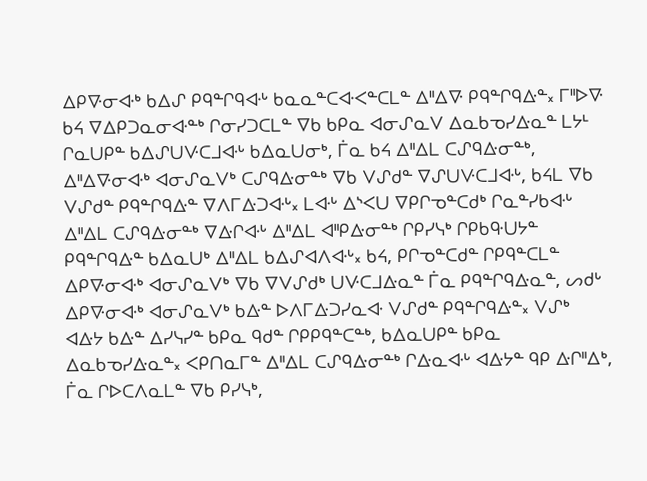ᐃᑭᐍᓂᐘᒃ ᑲᐃᔑ ᑭᑫᓐᒋᑫᐘᒡ ᑲᓇᓇᓐᑕᐘᐸᓐᑕᒪᓐ ᐃᐦᐃᐍ ᑭᑫᓐᒋᑫᐏᓐ᙮ ᒥᐦᐅᐍ ᑲᔦ ᐁᐃᑭᑐᓇᓂᐘᓐᒃ ᒋᓂᓯᑐᑕᒪᓐ ᐁᑲ ᑲᑭᓇ ᐊᓂᔑᓇᐯ ᐃᓇᑲᓀᓯᐏᓇᓐ ᒪᔭᒻ ᒋᓇᑌᑭᓐ ᑲᐃᔑᑌᐻᑕᒧᐘᒡ ᑲᐃᓇᑌᓂᒃ, ᒦᓇ ᑲᔦ ᐃᐦᐃᒪ ᑕᔑᑫᐏᓂᓐᒃ, ᐃᐦᐃᐍᓂᐘᒃ ᐊᓂᔑᓇᐯᒃ ᑕᔑᑫᐏᓂᓐᒃ ᐁᑲ ᐯᔑᑯᓐ ᐁᔑᑌᐻᑕᒧᐘᒡ, ᑲᔦᒪ ᐁᑲ ᐯᔑᑯᓐ ᑭᑫᓐᒋᑫᐏᓐ ᐁᐱᒥᐏᑐᐘᒡ᙮ ᒪᐘᒡ ᐃᔅᐸᑌ ᐁᑭᒋᓀᓐᑕᑯᒃ ᒋᓇᓐᓯᑲᐘᒡ ᐃᐦᐃᒪ ᑕᔑᑫᐏᓂᓐᒃ ᐁᐏᒋᐘᒡ ᐃᐦᐃᒪ ᐊᐦᑭᐏᓂᓐᒃ ᒋᑭᓯᓭᒃ ᒋᑭᑲᑵᑌᔭᓐ ᑭᑫᓐᒋᑫᐏᓐ ᑲᐃᓇᑌᒃ ᐃᐦᐃᒪ ᑲᐃᔑᐊᐱᐘᒡ᙮ ᑲᔦ, ᑭᒋᓀᓐᑕᑯᓐ ᒋᑭᑫᓐᑕᒪᓐ ᐃᑭᐍᓂᐘᒃ ᐊᓂᔑᓇᐯᒃ ᐁᑲ ᐁᐯᔑᑯᒃ ᑌᐻᑕᒧᐏᓇᓐ ᒦᓇ ᑭᑫᓐᒋᑫᐏᓇᓐ, ᔕᑯᒡ ᐃᑭᐍᓂᐘᒃ ᐊᓂᔑᓇᐯᒃ ᑲᐏᓐ ᐅᐱᒥᐏᑐᓯᓇᐘ ᐯᔑᑯᓐ ᑭᑫᓐᒋᑫᐏᓐ᙮ ᐯᔑᒃ ᐊᐏᔭ ᑲᐏᓐ ᐃᓯᓭᓯᓐ ᑲᑭᓇ ᑫᑯᓐ ᒋᑭᑭᑫᓐᑕᓐᒃ, ᑲᐃᓇᑌᑭᓐ ᑲᑭᓇ ᐃᓇᑲᓀᓯᐏᓇᓐ᙮ ᐸᑭᑎᓇᒥᓐ ᐃᐦᐃᒪ ᑕᔑᑫᐏᓂᓐᒃ ᒋᐏᓇᐘᒡ ᐊᐏᔭᓐ ᑫᑭ ᐏᒋᐦᐃᒃ, ᒦᓇ ᒋᐅᑕᐱᓇᒪᓐ ᐁᑲ ᑭᓯᓭᒃ,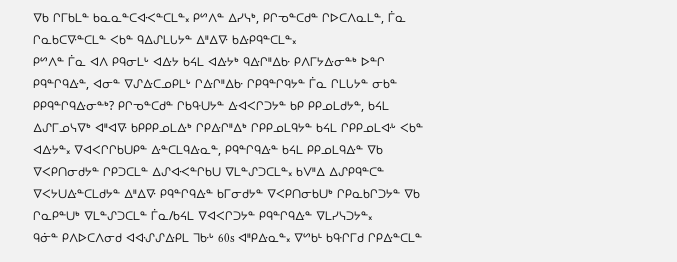ᐁᑲ ᒋᒥᑲᒪᓐ ᑲᓇᓇᓐᑕᐘᐸᓐᑕᒪᓐ᙮ ᑭᔥᐱᓐ ᐃᓯᓭᒃ, ᑭᒋᓀᓐᑕᑯᓐ ᒋᐅᑕᐱᓇᒪᓐ, ᒦᓇ ᒋᓇᑲᑕᐍᓐᑕᒪᓐ ᐸᑲᓐ ᑫᐃᔑᒪᒐᔭᓐ ᐃᐦᐃᐍ ᑲᐏᑭᑫᓐᑕᒪᓐ᙮
ᑭᔥᐱᓐ ᒦᓇ ᐊᐱ ᑭᑫᓂᒪᒡ ᐊᐏᔭ ᑲᔦᒪ ᐊᐏᔭᒃ ᑫᐏᒋᐦᐃᑿ ᑭᐱᒥᔭᐏᓂᓐᒃ ᐅᓐᒋ ᑭᑫᓐᒋᑫᐏᓐ, ᐊᓂᓐ ᐁᔑᐏᑕᓄᑭᒪᒡ ᒋᐏᒋᐦᐃᑿ ᒋᑭᑫᓐᒋᑫᔭᓐ ᒦᓇ ᒋᒪᒐᔭᓐ ᓂᑲᓐ ᑭᑭᑫᓐᒋᑫᐏᓂᓐᒃ? ᑭᒋᓀᓐᑕᑯᓐ ᒋᑲᑵᑌᔭᓐ ᐏᐊᐸᒋᑐᔭᓐ ᑲᑭ ᑭᑭᓄᒪᑯᔭᓐ, ᑲᔦᒪ ᐃᔑᒥᓄᓭᐁᒃ ᐊᐦᐊᐍ ᑲᑭᑭᑭᓄᒪᐏᒃ ᒋᑭᐏᒋᐦᐃᒃ ᒋᑭᑭᓄᒪᑫᔭᓐ ᑲᔦᒪ ᒋᑭᑭᓄᒪᐘᒡ ᐸᑲᓐ ᐊᐏᔭᓐ᙮ ᐁᐊᐸᒋᒋᑲᑌᑭᓐ ᐏᓐᑕᒪᑫᐏᓇᓐ, ᑭᑫᓐᒋᑫᐏᓐ ᑲᔦᒪ ᑭᑭᓄᒪᑫᐏᓐ ᐁᑲ ᐁᐸᑭᑎᓂᑯᔭᓐ ᒋᑭᑐᑕᒪᓐ ᐃᔑᐘᐸᓐᒋᑲᑌ ᐁᒪᓐᔑᑐᑕᒪᓐ᙮ ᑲᐯᐦᐃ ᐃᔑᑭᑫᓐᑕᓐ ᐁᐸᔭᑌᐏᓐᑕᒪᑯᔭᓐ ᐃᐦᐃᐍ ᑭᑫᓐᒋᑫᐏᓐ ᑲᒥᓂᑯᔭᓐ ᐁᐸᑭᑎᓂᑲᑌᒃ ᒋᑭᓇᑲᒋᑐᔭᓐ ᐁᑲ ᒋᓇᑭᓐᑌᒃ ᐁᒪᓐᔑᑐᑕᒪᓐ ᒦᓇ/ᑲᔦᒪ ᐁᐊᐸᒋᑐᔭᓐ ᑭᑫᓐᒋᑫᐏᓐ ᐁᒪᓯᓭᑐᔭᓐ᙮
ᑫᓃᓐ ᑭᐱᐅᑕᐱᓂᑯ ᐊᐘᔑᔑᐏᑭᒪ ᒣᑿᒡ 60s ᐊᐦᑭᐏᓇᓐ᙮ ᐁᔥᑲᒻ ᑲᑵᒋᒥᑯ ᒋᑭᐏᓐᑕᒪᓐ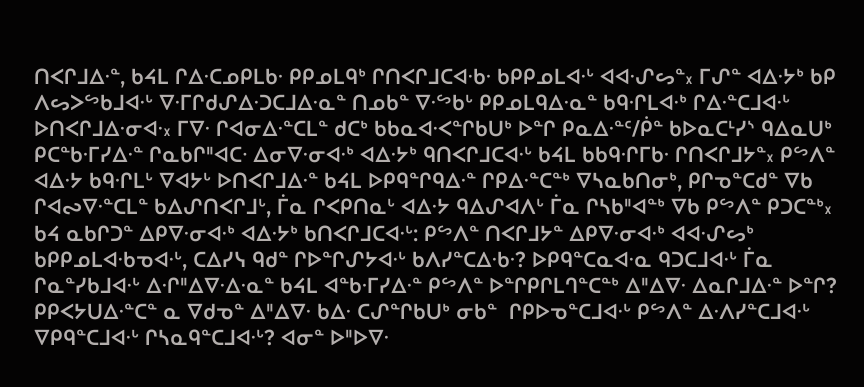ᑎᐸᒋᒧᐏᓐ, ᑲᔦᒪ ᒋᐏᑕᓄᑭᒪᑿ ᑭᑭᓄᒪᑫᒃ ᒋᑎᐸᒋᒧᑕᐘᑿ ᑲᑭᑭᓄᒪᐘᒡ ᐊᐘᔑᔕᓐ᙮ ᒥᔑᓐ ᐊᐏᔭᒃ ᑲᑭ ᐱᔕᐳᔥᑲᒧᐘᒡ ᐍᒥᒋᑯᔑᐏᑐᑕᒧᐏᓇᓐ ᑎᓄᑲᓐ ᐍᔥᑲᒡ ᑭᑭᓄᒪᑫᐏᓇᓐ ᑲᑵᒋᒪᐘᒃ ᒋᐏᓐᑕᒧᐘᒡ ᐅᑎᐸᒋᒧᐏᓂᐘ᙮ ᒥᐍ ᒋᐊᓂᐏᓐᑕᒪᓐ ᑯᑕᒃ ᑲᑲᓇᐘᐸᓐᒋᑲᑌᒃ ᐅᓐᒋ ᑭᓇᐏᓐᑦ/ᑮᓐ ᑲᐅᓇᑕᒻᓯᔅ ᑫᐃᓇᑌᒃ ᑭᑕᓐᑿᒥᓯᐏᓐ ᒋᓇᑲᒋᐦᐊᑢ ᐃᓂᐍᓂᐘᒃ ᐊᐏᔭᒃ ᑫᑎᐸᒋᒧᑕᐘᒡ ᑲᔦᒪ ᑲᑲᑵᒋᒥᑿ ᒋᑎᐸᒋᒧᔭᓐ᙮ ᑭᔥᐱᓐ ᐊᐏᔭ ᑲᑵᒋᒪᒡ ᐁᐊᔭᒡ ᐅᑎᐸᒋᒧᐏᓐ ᑲᔦᒪ ᐅᑭᑫᓐᒋᑫᐏᓐ ᒋᑭᐏᓐᑕᓐᒃ ᐁᓴᓇᑲᑎᓂᒃ, ᑭᒋᓀᓐᑕᑯᓐ ᐁᑲ ᒋᐊᔓᐍᓐᑕᒪᓐ ᑲᐃᔑᑎᐸᒋᒧᒡ, ᒦᓇ ᒋᐸᑭᑎᓇᒡ ᐊᐏᔭ ᑫᐃᔑᐊᐱᒡ ᒦᓇ ᒋᓴᑲᐦᐊᓐᒃ ᐁᑲ ᑭᔥᐱᓐ ᑭᑐᑕᓐᒃ᙮ ᑲᔦ ᓇᑲᒋᑐᓐ ᐃᑭᐍᓂᐘᒃ ᐊᐏᔭᒃ ᑲᑎᐸᒋᒧᑕᐘᒡ: ᑭᔥᐱᓐ ᑎᐸᒋᒧᔭᓐ ᐃᑭᐍᓂᐘᒃ ᐊᐘᔑᔕᒃ ᑲᑭᑭᓄᒪᐘᑲᓀᐘᒡ, ᑕᐃᓯᓭ ᑫᑯᓐ ᒋᐅᓐᒋᔑᔭᐘᒡ ᑲᐱᓯᓐᑕᐏᑿ? ᐅᑭᑫᓐᑕᓇᐘᓇ ᑫᑐᑕᒧᐘᒡ ᒦᓇ ᒋᓇᓐᓯᑲᒧᐘᒡ ᐏᒋᐦᐃᐍᐏᓇᓐ ᑲᔦᒪ ᐊᓐᑿᒥᓯᐏᓐ ᑭᔥᐱᓐ ᐅᓐᒋᑭᒋᒪᒉᓐᑕᓐᒃ ᐃᐦᐃᐍ ᐃᓇᒋᒧᐏᓐ ᐅᓐᒋ? ᑭᑭᐸᔭᑌᐏᓐᑕᓐ ᓇ ᐁᑯᓀᓐ ᐃᐦᐃᐍ ᑲᐏ ᑕᔑᓐᒋᑲᑌᒃ ᓂᑲᓐ  ᒋᑭᐅᓀᓐᑕᒧᐘᒡ ᑭᔥᐱᓐ ᐏᐱᓯᓐᑕᒧᐘᒡ ᐁᑭᑫᓐᑕᒧᐘᒡ ᒋᓴᓇᑫᓐᑕᒧᐘᒡ? ᐊᓂᓐ ᐅᐦᐅᐍ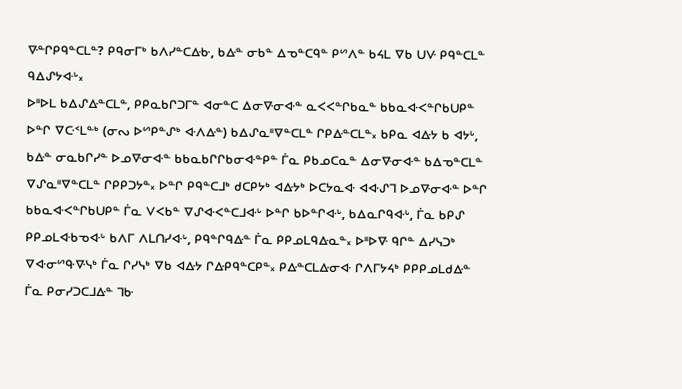ᐍᓐᒋᑭᑫᓐᑕᒪᓐ? ᑭᑫᓂᒥᒃ ᑲᐱᓯᓐᑕᐏᑿ, ᑲᐏᓐ ᓂᑲᓐ ᐃᓀᓐᑕᑫᓐ ᑭᔥᐱᓐ ᑲᔦᒪ ᐁᑲ ᑌᐻ ᑭᑫᓐᑕᒪᓐ ᑫᐃᔑᔭᐘᒡ᙮
ᐅᐦᐅᒪ ᑲᐃᔑᐏᓐᑕᒪᓐ, ᑭᑭᓇᑲᒋᑐᒥᓐ ᐊᓂᓐᑕ ᐃᓂᐍᓂᐘᓐ ᓇᐸᐸᓐᒋᑲᓇᓐ ᑲᑲᓇᐘᐸᓐᒋᑲᑌᑭᓐ ᐅᓐᒋ ᐁᑢᑉᒪᓐᒃ (ᓂᔓ ᐅᔥᑭᓐᔑᒃ ᐘᐱᐏᓐ) ᑲᐃᔑᓇᐦᐁᓐᑕᒪᓐ ᒋᑭᐏᓐᑕᒪᓐ᙮ ᑲᑭᓇ ᐊᐏᔭ ᑲ ᐊᔭᒡ, ᑲᐏᓐ ᓂᓇᑲᒋᓯᓐ ᐅᓄᐍᓂᐘᓐ ᑲᑲᓇᑲᒋᒋᑲᓂᐘᓐᑭᓐ ᒦᓇ ᑭᑲᓄᑕᓇᓐ ᐃᓂᐍᓂᐘᓐ ᑲᐃᓀᓐᑕᒪᓐ ᐁᔑᓇᐦᐁᓐᑕᒪᓐ ᒋᑭᑭᑐᔭᓐ᙮ ᐅᓐᒋ ᑭᑫᓐᑕᒧᒃ ᑯᑕᑭᔭᒃ ᐊᐏᔭᒃ ᐅᑕᔭᓇᐘ ᐊᐘᔑᒣ ᐅᓄᐍᓂᐘᓐ ᐅᓐᒋ ᑲᑲᓇᐘᐸᓐᒋᑲᑌᑭᓐ ᒦᓇ ᐯᐸᑲᓐ ᐁᔑᐘᐸᓐᑕᒧᐘᒡ ᐅᓐᒋ ᑲᐅᓐᒋᐘᒡ, ᑲᐃᓇᒋᑫᐘᒡ, ᒦᓇ ᑲᑭᔑ ᑭᑭᓄᒪᐘᑲᓀᐘᒡ ᑲᐱᒥ ᐱᒪᑎᓯᐘᒡ, ᑭᑫᓐᒋᑫᐏᓐ ᒦᓇ ᑭᑭᓄᒪᑫᐏᓇᓐ᙮ ᐅᐦᐅᐍ ᑫᒋᓐ ᐃᓯᓭᑐᒃ ᐁᐘᓂᔥᑵᐍᓭᒃ ᒦᓇ ᒋᓯᓭᒃ ᐁᑲ ᐊᐏᔭ ᒋᐏᑭᑫᓐᑕᑭᓐ᙮ ᑭᐏᓐᑕᒪᐏᓂᐘ ᒋᐱᒥᔭᔦᒃ ᑭᑭᑭᓄᒪᑯᐏᓐ ᒦᓇ ᑭᓂᓯᑐᑕᒧᐏᓐ ᒣᑿ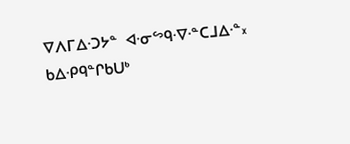ᐁᐱᒥᐏᑐᔭᓐ  ᐘᓂᔥᑵᐍᓐᑕᒧᐏᓐ᙮ ᑲᐏᑭᑫᓐᒋᑲᑌᒃ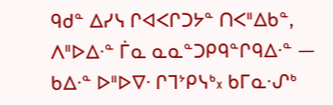ᑫᑯᓐ ᐃᓯᓭ ᒋᐊᐸᒋᑐᔭᓐ ᑎᐸᐦᐃᑲᓐ, ᐱᐦᐅᐏᓐ ᒦᓇ ᓇᓇᓐᑐᑭᑫᓐᒋᑫᐏᓐ — ᑲᐏᓐ ᐅᐦᐅᐍ ᒋᒣᔾᑭᓭᒃ᙮ ᑲᒥᓌᔑᒃ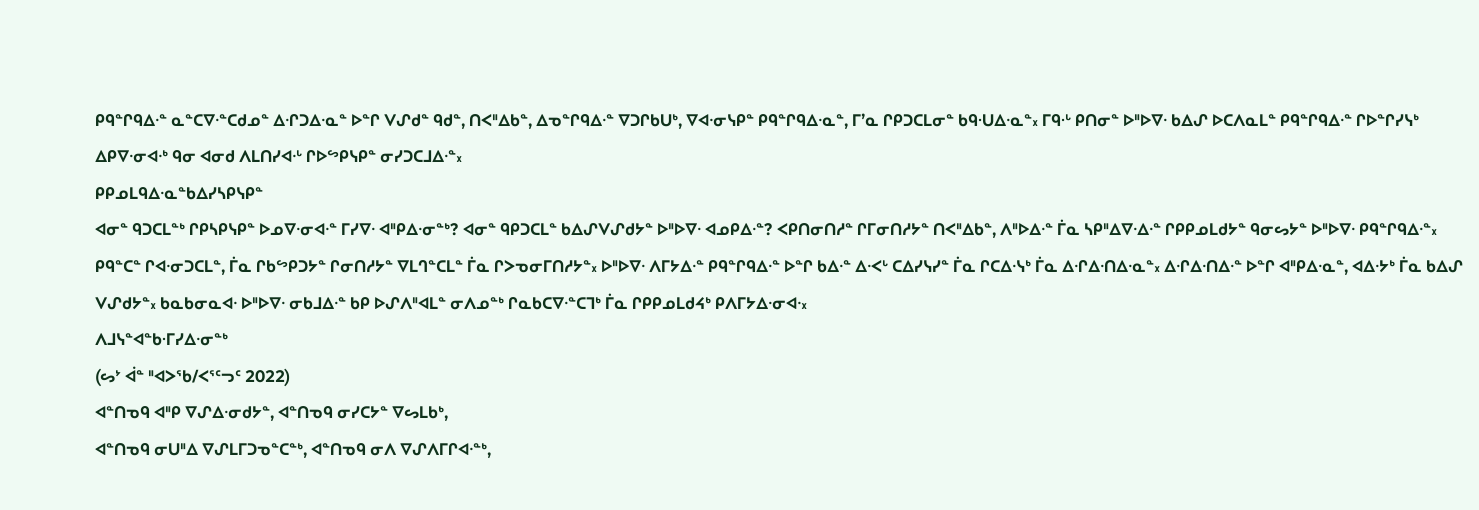ᑭᑫᓐᒋᑫᐏᓐ ᓇᓐᑕᐍᓐᑕᑯᓄᓐ ᐏᒋᑐᐏᓇᓐ ᐅᓐᒋ ᐯᔑᑯᓐ ᑫᑯᓐ, ᑎᐸᐦᐃᑲᓐ, ᐃᓀᓐᒋᑫᐏᓐ ᐁᑐᒋᑲᑌᒃ, ᐁᐘᓂᓭᑭᓐ ᑭᑫᓐᒋᑫᐏᓇᓐ, ᒥ’ᓇ ᒋᑭᑐᑕᒪᓂᓐ ᑲᑵᑌᐏᓇᓐ᙮ ᒥᑵᒡ ᑭᑎᓂᓐ ᐅᐦᐅᐍ ᑲᐃᔑ ᐅᑕᐱᓇᒪᓐ ᑭᑫᓐᒋᑫᐏᓐ ᒋᐅᓐᒋᓯᓭᒃ ᐃᑭᐍᓂᐘᒃ ᑫᓂ ᐊᓂᑯ ᐱᒪᑎᓯᐘᒡ ᒋᐅᔥᑭᓭᑭᓐ ᓂᓯᑐᑕᒧᐏᓐ᙮
ᑭᑭᓄᒪᑫᐏᓇᓐᑲᐃᓯᓴᑭᓭᑭᓐ
ᐊᓂᓐ ᑫᑐᑕᒪᓐᒃ ᒋᑭᓴᑭᓭᑭᓐ ᐅᓄᐍᓂᐘᓐ ᒥᓯᐍ ᐊᐦᑭᐏᓂᓐᒃ? ᐊᓂᓐ ᑫᑭᑐᑕᒪᓐ ᑲᐃᔑᐯᔑᑯᔭᓐ ᐅᐦᐅᐍ ᐊᓄᑭᐏᓐ? ᐸᑭᑎᓂᑎᓱᓐ ᒋᒥᓂᑎᓱᔭᓐ ᑎᐸᐦᐃᑲᓐ, ᐱᐦᐅᐏᓐ ᒦᓇ ᓴᑭᐦᐃᐍᐏᓐ ᒋᑭᑭᓄᒪᑯᔭᓐ ᑫᓂᔕᔭᓐ ᐅᐦᐅᐍ ᑭᑫᓐᒋᑫᐏᓐ᙮ ᑭᑫᓐᑕᓐ ᒋᐘᓂᑐᑕᒪᓐ, ᒦᓇ ᒋᑲᔥᑭᑐᔭᓐ ᒋᓂᑎᓱᔭᓐ ᐁᒪᒉᓐᑕᒪᓐ ᒦᓇ ᒋᐳᓀᓂᒥᑎᓱᔭᓐ᙮ ᐅᐦᐅᐍ ᐱᒥᔭᐏᓐ ᑭᑫᓐᒋᑫᐏᓐ ᐅᓐᒋ ᑲᐏᓐ ᐏᐸᒡ ᑕᐃᓯᓭᓯᓐ ᒦᓇ ᒋᑕᐏᓭᒃ ᒦᓇ ᐏᒋᐏᑎᐏᓇᓐ᙮ ᐏᒋᐏᑎᐏᓐ ᐅᓐᒋ ᐊᐦᑭᐏᓇᓐ, ᐊᐏᔭᒃ ᒦᓇ ᑲᐃᔑ ᐯᔑᑯᔭᓐ᙮ ᑲᓇᑲᓂᓇᐘ ᐅᐦᐅᐍ ᓂᑲᒧᐏᓐ ᑲᑭ ᐅᔑᐱᐦᐊᒪᓐ ᓂᐱᓄᓐᒃ ᒋᓇᑲᑕᐍᓐᑕᒣᒃ ᒦᓇ ᒋᑭᑭᓄᒪᑯᔦᒃ ᑭᐱᒥᔭᐏᓂᐘ᙮
ᐱᒧᓭᓐᐊᓐᑿᒥᓯᐏᓂᓐᒃ
(ᔕᔾ ᐋᓐ ᐦᐊᐳᕐᑲ/ᐸᕐᑦᓓᑦ 2022)
ᐊᓐᑎᓀᑫ ᐊᐦᑭ ᐁᔑᐏᓂᑯᔭᓐ, ᐊᓐᑎᓀᑫ ᓂᓯᑕᔭᓐ ᐁᔕᒪᑲᒃ,
ᐊᓐᑎᓀᑫ ᓂᑌᐦᐃ ᐁᔑᒪᒥᑐᓀᓐᑕᓐᒃ, ᐊᓐᑎᓀᑫ ᓂᐱ ᐁᔑᐱᒥᒋᐘᓐᒃ,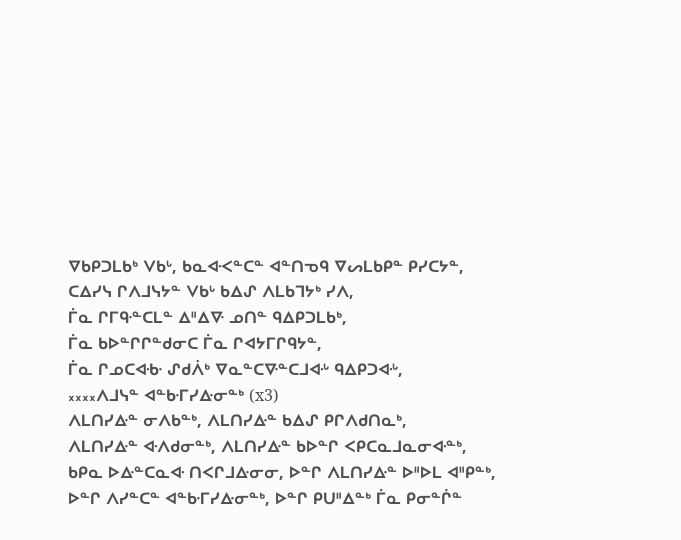ᐁᑲᑭᑐᒪᑲᒃ ᐯᑲᒡ, ᑲᓇᐘᐸᓐᑕᓐ ᐊᓐᑎᓀᑫ ᐁᔕᒪᑲᑭᓐ ᑭᓯᑕᔭᓐ,
ᑕᐃᓯᓭ ᒋᐱᒧᓭᔭᓐ ᐯᑲᒡ ᑲᐃᔑ ᐱᒪᑲᒣᔭᒃ ᓯᐱ,
ᒦᓇ ᒋᒥᑵᓐᑕᒪᓐ ᐃᐦᐃᐍ ᓄᑎᓐ ᑫᐃᑭᑐᒪᑲᒃ,
ᒦᓇ ᑲᐅᓐᒋᒋᓐᑯᓂᑕ ᒦᓇ ᒋᐊᔭᒥᒋᑫᔭᓐ,
ᒦᓇ ᒋᓄᑕᐘᑿ ᔑᑯᐲᒃ ᐁᓇᓐᑕᐍᓐᑕᒧᐘᒡ ᑫᐃᑭᑐᐘᒡ,
᙮᙮᙮᙮ᐱᒧᓭᓐ ᐊᓐᑿᒥᓯᐏᓂᓐᒃ (x3)
ᐱᒪᑎᓯᐏᓐ ᓂᐱᑲᓐᒃ, ᐱᒪᑎᓯᐏᓐ ᑲᐃᔑ ᑭᒋᐱᑯᑎᓇᒃ,
ᐱᒪᑎᓯᐏᓐ ᐘᐱᑯᓂᓐᒃ, ᐱᒪᑎᓯᐏᓐ ᑲᐅᓐᒋ ᐸᑭᑕᓇᒧᓇᓂᐘᓐᒃ,
ᑲᑭᓇ ᐅᐏᓐᑕᓇᐘ ᑎᐸᒋᒧᐏᓂᓂ, ᐅᓐᒋ ᐱᒪᑎᓯᐏᓐ ᐅᐦᐅᒪ ᐊᐦᑭᓐᒃ,
ᐅᓐᒋ ᐱᓯᓐᑕᓐ ᐊᓐᑿᒥᓯᐏᓂᓐᒃ, ᐅᓐᒋ ᑭᑌᐦᐃᓐᒃ ᒦᓇ ᑭᓂᓐᒌᓐ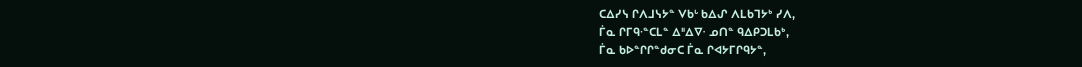ᑕᐃᓯᓭ ᒋᐱᒧᓭᔭᓐ ᐯᑲᒡ ᑲᐃᔑ ᐱᒪᑲᒣᔭᒃ ᓯᐱ,
ᒦᓇ ᒋᒥᑵᓐᑕᒪᓐ ᐃᐦᐃᐍ ᓄᑎᓐ ᑫᐃᑭᑐᒪᑲᒃ,
ᒦᓇ ᑲᐅᓐᒋᒋᓐᑯᓂᑕ ᒦᓇ ᒋᐊᔭᒥᒋᑫᔭᓐ,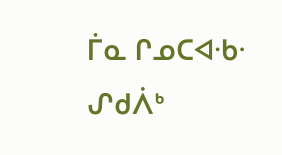ᒦᓇ ᒋᓄᑕᐘᑿ ᔑᑯᐲᒃ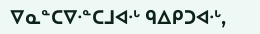ᐁᓇᓐᑕᐍᓐᑕᒧᐘᒡ ᑫᐃᑭᑐᐘᒡ,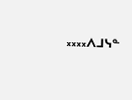᙮᙮᙮᙮ᐱᒧᓭᓐ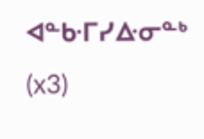ᐊᓐᑿᒥᓯᐏᓂᓐᒃ (x3)